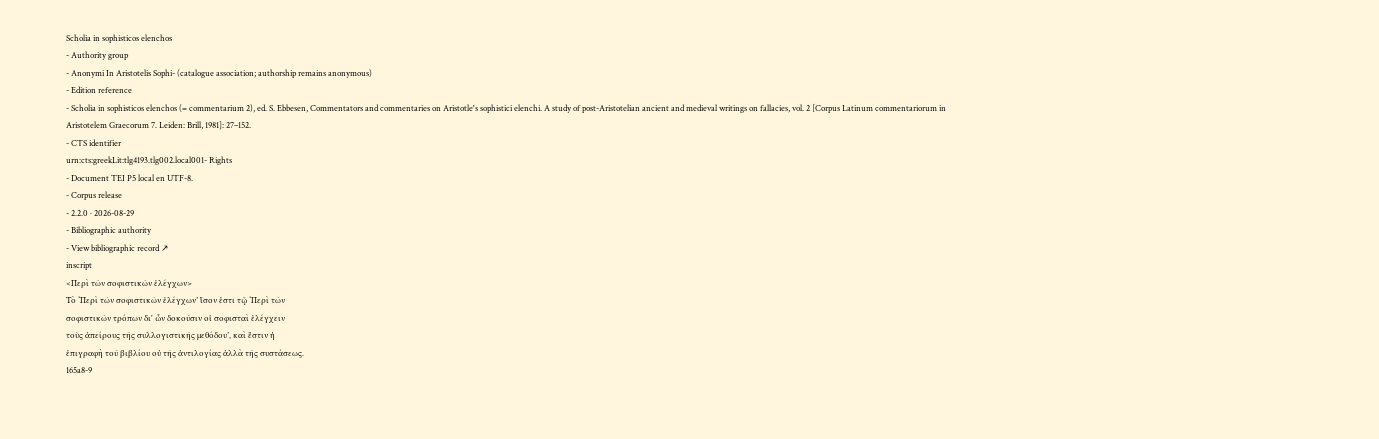Scholia in sophisticos elenchos
- Authority group
- Anonymi In Aristotelis Sophi- (catalogue association; authorship remains anonymous)
- Edition reference
- Scholia in sophisticos elenchos (= commentarium 2), ed. S. Ebbesen, Commentators and commentaries on Aristotle's sophistici elenchi. A study of post-Aristotelian ancient and medieval writings on fallacies, vol. 2 [Corpus Latinum commentariorum in Aristotelem Graecorum 7. Leiden: Brill, 1981]: 27–152.
- CTS identifier
urn:cts:greekLit:tlg4193.tlg002.local001- Rights
- Document TEI P5 local en UTF-8.
- Corpus release
- 2.2.0 · 2026-08-29
- Bibliographic authority
- View bibliographic record ↗
inscript
<Περὶ τῶν σοφιστικῶν ἐλέγχων>
Τὸ ‘Περὶ τῶν σοφιστικῶν ἐλέγχων’ ἴσον ἐστι τῷ ‘Περὶ τῶν
σοφιστικῶν τρόπων δι' ὧν δοκοῦσιν οἱ σοφισταὶ ἐλέγχειν
τοὺς ἀπείρους τῆς συλλογιστικῆς μεθόδου’, καὶ ἔστιν ἡ
ἐπιγραφὴ τοῦ βιβλίου οὐ τῆς ἀντιλογίας ἀλλὰ τῆς συστάσεως.
165a8-9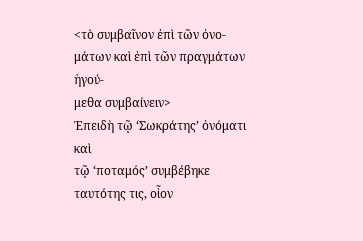<τὸ συμβαῖνον ἐπὶ τῶν ὀνο-
μάτων καὶ ἐπὶ τῶν πραγμάτων ἡγού-
μεθα συμβαίνειν>
Ἐπειδὴ τῷ ‘Σωκράτης’ ὀνόματι καὶ
τῷ ‘ποταμός’ συμβέβηκε ταυτότης τις, οἷον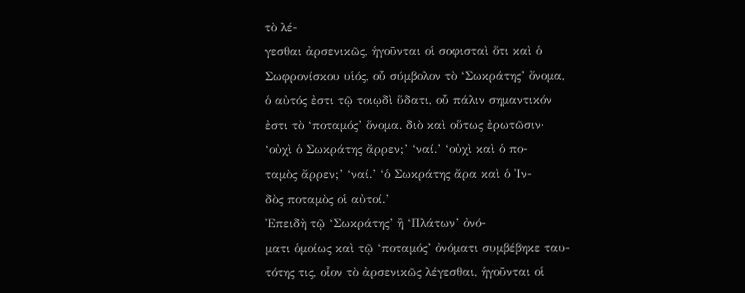τὸ λέ-
γεσθαι ἀρσενικῶς, ἡγοῦνται οἱ σοφισταὶ ὅτι καὶ ὁ
Σωφρονίσκου υἱός, οὗ σύμβολον τὸ ‘Σωκράτης’ ὄνομα,
ὁ αὐτός ἐστι τῷ τοιῳδὶ ὕδατι, οὗ πάλιν σημαντικόν
ἐστι τὸ ‘ποταμός’ ὅνομα. διὸ καὶ οὕτως ἐρωτῶσιν·
‘οὐχὶ ὁ Σωκράτης ἄρρεν;’ ‘ναί.’ ‘οὐχὶ καὶ ὁ πο-
ταμὸς ἄρρεν;’ ‘ναί.’ ‘ὁ Σωκράτης ἄρα καὶ ὁ Ἰν-
δὸς ποταμὸς οἱ αὐτοί.’
Ἐπειδὴ τῷ ‘Σωκράτης’ ἢ ‘Πλάτων’ ὀνό-
ματι ὁμοίως καὶ τῷ ‘ποταμός’ ὀνόματι συμβέβηκε ταυ-
τότης τις, οἷον τὸ ἀρσενικῶς λέγεσθαι, ἡγοῦνται οἱ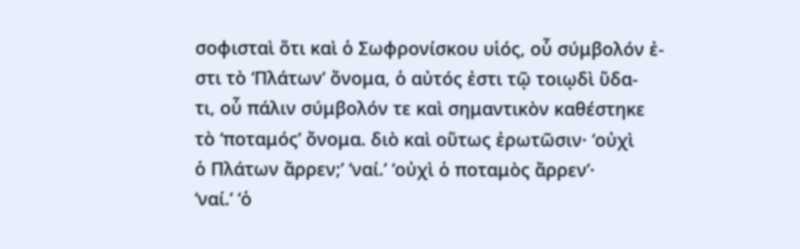σοφισταὶ ὅτι καὶ ὁ Σωφρονίσκου υἱός, οὗ σύμβολόν ἐ-
στι τὸ ‘Πλάτων’ ὄνομα, ὁ αὐτός ἐστι τῷ τοιῳδὶ ὕδα-
τι, οὗ πάλιν σύμβολόν τε καὶ σημαντικὸν καθέστηκε
τὸ ‘ποταμός’ ὄνομα. διὸ καὶ οὕτως ἐρωτῶσιν· ‘οὐχὶ
ὁ Πλάτων ἄρρεν;’ ‘ναί.’ ‘οὐχὶ ὁ ποταμὸς ἄρρεν’·
‘ναί.’ ‘ὁ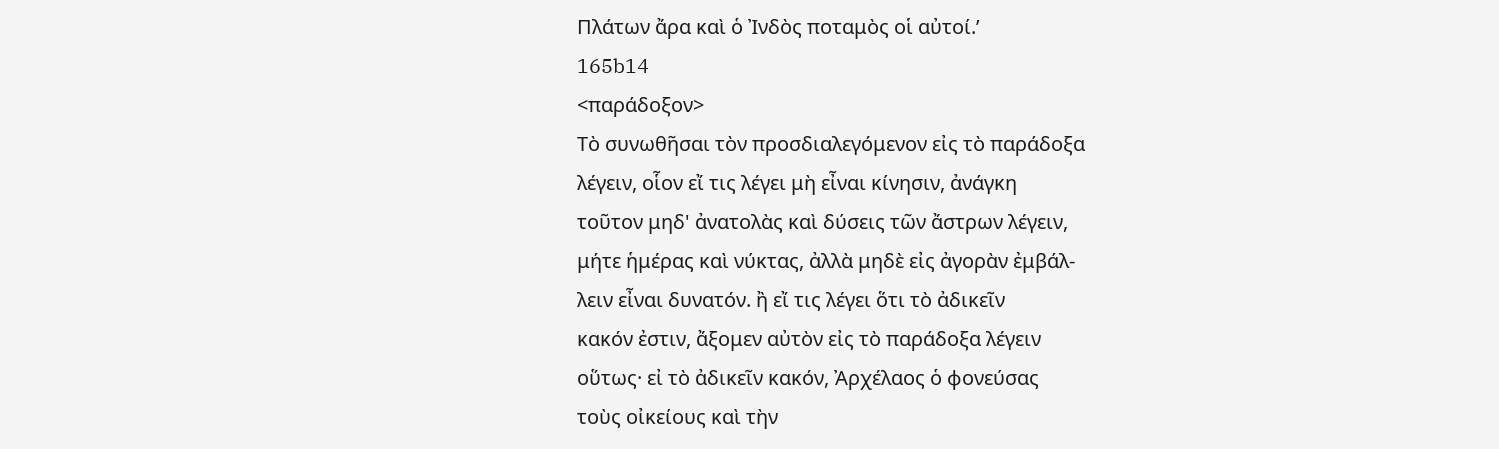Πλάτων ἄρα καὶ ὁ Ἰνδὸς ποταμὸς οἱ αὐτοί.’
165b14
<παράδοξον>
Τὸ συνωθῆσαι τὸν προσδιαλεγόμενον εἰς τὸ παράδοξα
λέγειν, οἷον εἴ τις λέγει μὴ εἶναι κίνησιν, ἀνάγκη
τοῦτον μηδ' ἀνατολὰς καὶ δύσεις τῶν ἄστρων λέγειν,
μήτε ἡμέρας καὶ νύκτας, ἀλλὰ μηδὲ εἰς ἀγορὰν ἐμβάλ-
λειν εἶναι δυνατόν. ἢ εἴ τις λέγει ὅτι τὸ ἀδικεῖν
κακόν ἐστιν, ἄξομεν αὐτὸν εἰς τὸ παράδοξα λέγειν
οὕτως· εἰ τὸ ἀδικεῖν κακόν, Ἀρχέλαος ὁ φονεύσας
τοὺς οἰκείους καὶ τὴν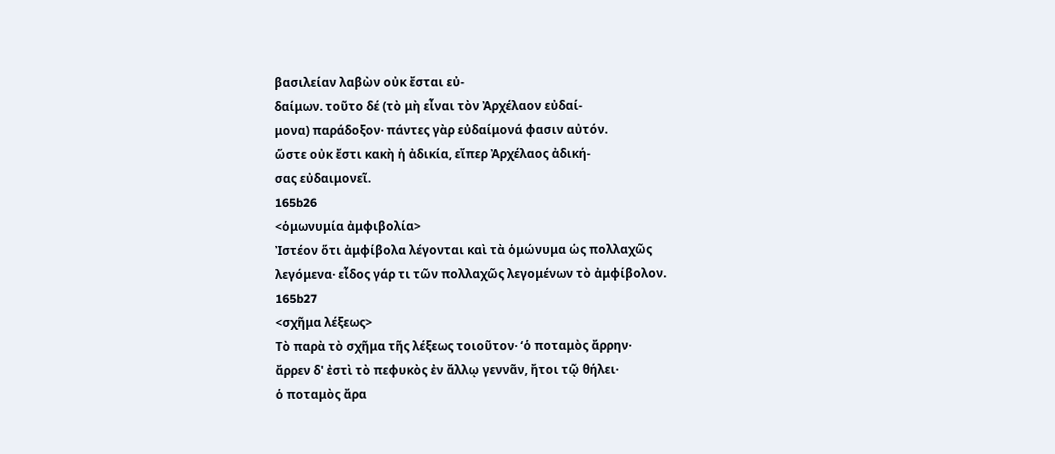βασιλείαν λαβὼν οὐκ ἔσται εὐ-
δαίμων. τοῦτο δέ (τὸ μὴ εἶναι τὸν Ἀρχέλαον εὐδαί-
μονα) παράδοξον· πάντες γὰρ εὐδαίμονά φασιν αὐτόν.
ὥστε οὐκ ἔστι κακὴ ἡ ἀδικία, εἴπερ Ἀρχέλαος ἀδική-
σας εὐδαιμονεῖ.
165b26
<ὁμωνυμία ἀμφιβολία>
Ἰστέον ὅτι ἀμφίβολα λέγονται καὶ τὰ ὁμώνυμα ὡς πολλαχῶς
λεγόμενα· εἶδος γάρ τι τῶν πολλαχῶς λεγομένων τὸ ἀμφίβολον.
165b27
<σχῆμα λέξεως>
Τὸ παρὰ τὸ σχῆμα τῆς λέξεως τοιοῦτον· ‘ὁ ποταμὸς ἄρρην·
ἄρρεν δ' ἐστὶ τὸ πεφυκὸς ἐν ἄλλῳ γεννᾶν, ἤτοι τῷ θήλει·
ὁ ποταμὸς ἄρα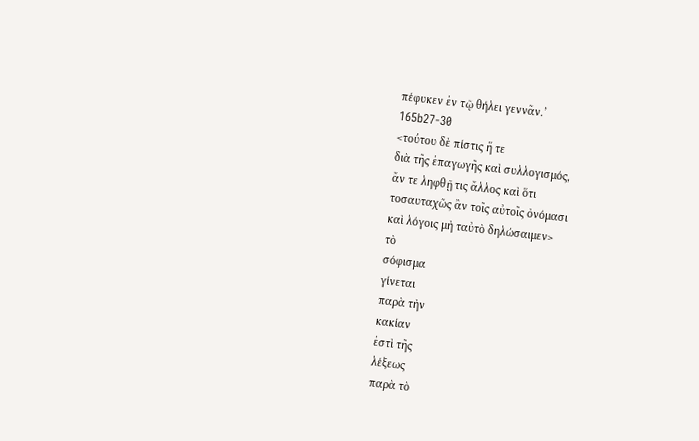πέφυκεν ἐν τῷ θήλει γεννᾶν.’
165b27-30
<τούτου δὲ πίστις ἥ τε
διὰ τῆς ἐπαγωγῆς καὶ συλλογισμός,
ἄν τε ληφθῇ τις ἄλλος καὶ ὅτι
τοσαυταχῶς ἂν τοῖς αὐτοῖς ὀνόμασι
καὶ λόγοις μὴ ταὐτὸ δηλώσαιμεν>
τὸ
σόφισμα
γίνεται
παρὰ τὴν
κακίαν
ἐστὶ τῆς
λέξεως
παρὰ τὸ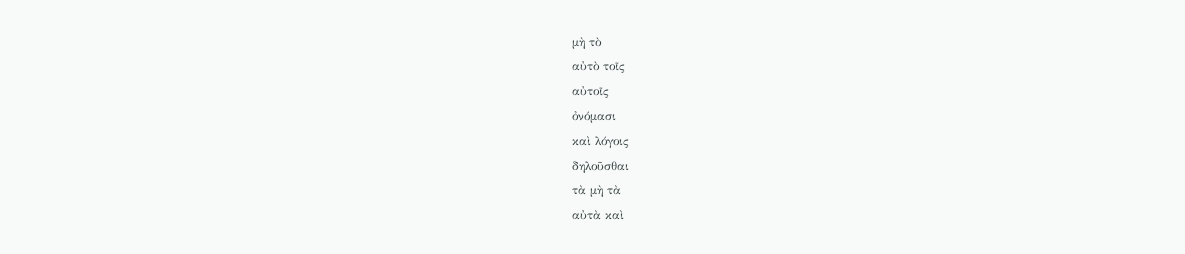μὴ τὸ
αὐτὸ τοῖς
αὐτοῖς
ὀνόμασι
καὶ λόγοις
δηλοῦσθαι
τὰ μὴ τὰ
αὐτὰ καὶ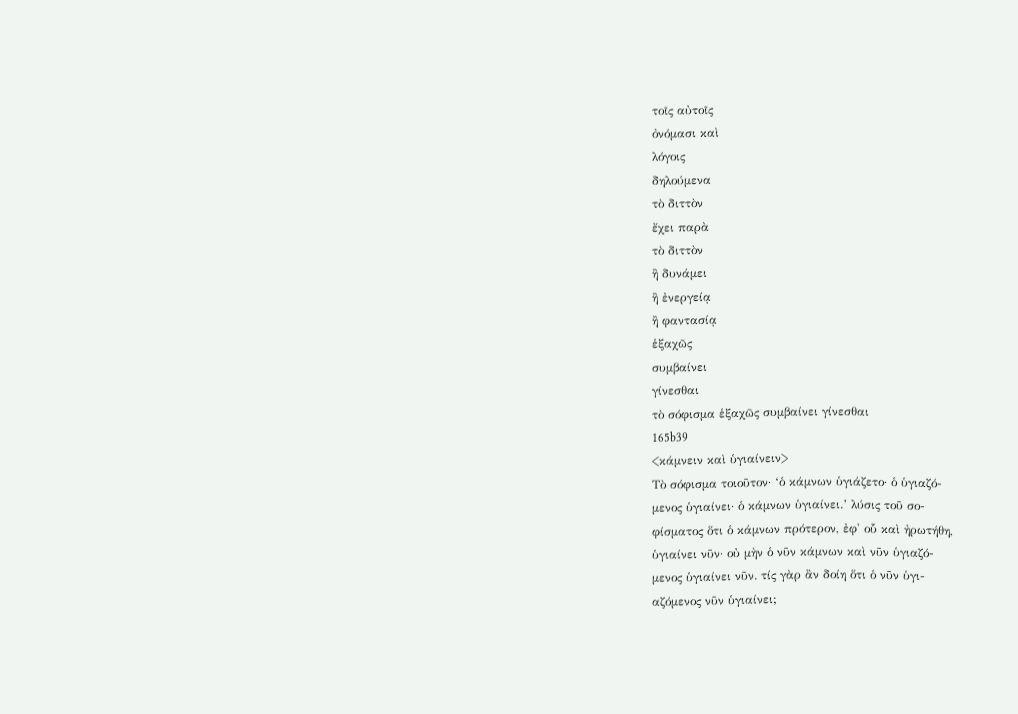τοῖς αὐτοῖς
ὀνόμασι καὶ
λόγοις
δηλούμενα
τὸ διττὸν
ἔχει παρὰ
τὸ διττὸν
ἢ δυνάμει
ἢ ἐνεργείᾳ
ἢ φαντασίᾳ
ἑξαχῶς
συμβαίνει
γίνεσθαι
τὸ σόφισμα ἑξαχῶς συμβαίνει γίνεσθαι
165b39
<κάμνειν καὶ ὑγιαίνειν>
Τὸ σόφισμα τοιοῦτον· ‘ὁ κάμνων ὑγιάζετο· ὁ ὑγιαζό-
μενος ὑγιαίνει· ὁ κάμνων ὑγιαίνει.’ λύσις τοῦ σο-
φίσματος ὅτι ὁ κάμνων πρότερον, ἐφ' οὗ καὶ ἠρωτήθη,
ὑγιαίνει νῦν· οὐ μὴν ὁ νῦν κάμνων καὶ νῦν ὑγιαζό-
μενος ὑγιαίνει νῦν. τίς γὰρ ἂν δοίη ὅτι ὁ νῦν ὑγι-
αζόμενος νῦν ὑγιαίνει;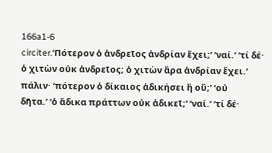166a1-6
circiter.‘Πότερον ὁ ἀνδρεῖος ἀνδρίαν ἔχει;’ ‘ναί.’ ‘τί δέ·
ὁ χιτὼν οὐκ ἀνδρεῖος; ὁ χιτὼν ἄρα ἀνδρίαν ἔχει.’
πάλιν· ‘πότερον ὁ δίκαιος ἀδικήσει ἢ οὔ;’ ‘οὐ
δῆτα.’ ‘ὁ ἄδικα πράττων οὐκ ἀδικεῖ;’ ‘ναί.’ ‘τί δέ·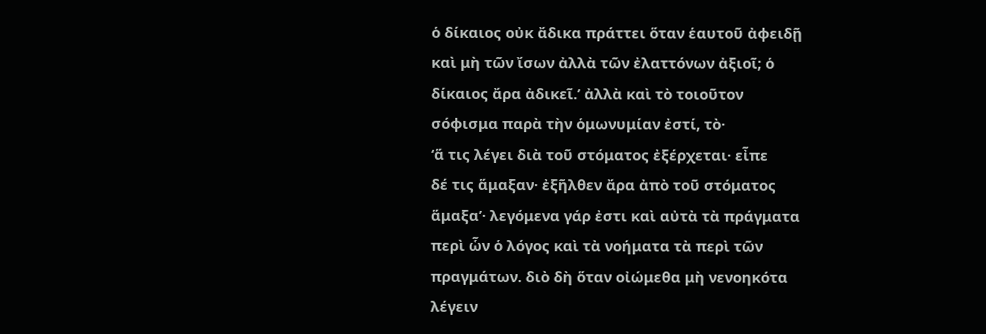ὁ δίκαιος οὐκ ἄδικα πράττει ὅταν ἑαυτοῦ ἀφειδῇ
καὶ μὴ τῶν ἴσων ἀλλὰ τῶν ἐλαττόνων ἀξιοῖ; ὁ
δίκαιος ἄρα ἀδικεῖ.’ ἀλλὰ καὶ τὸ τοιοῦτον
σόφισμα παρὰ τὴν ὁμωνυμίαν ἐστί, τὸ·
‘ἅ τις λέγει διὰ τοῦ στόματος ἐξέρχεται· εἶπε
δέ τις ἅμαξαν· ἐξῆλθεν ἄρα ἀπὸ τοῦ στόματος
ἅμαξα’· λεγόμενα γάρ ἐστι καὶ αὐτὰ τὰ πράγματα
περὶ ὧν ὁ λόγος καὶ τὰ νοήματα τὰ περὶ τῶν
πραγμάτων. διὸ δὴ ὅταν οἰώμεθα μὴ νενοηκότα
λέγειν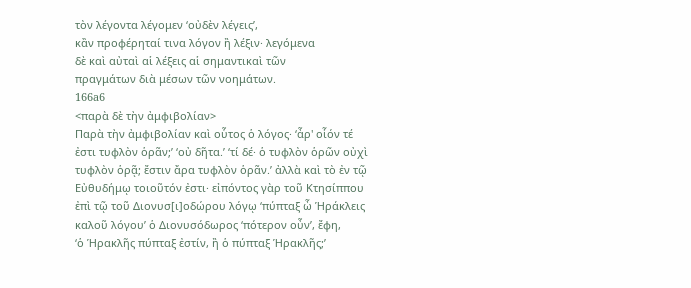τὸν λέγοντα λέγομεν ‘οὐδὲν λέγεις’,
κἂν προφέρηταί τινα λόγον ἢ λέξιν· λεγόμενα
δὲ καὶ αὐταὶ αἱ λέξεις αἱ σημαντικαὶ τῶν
πραγμάτων διὰ μέσων τῶν νοημάτων.
166a6
<παρὰ δὲ τὴν ἀμφιβολίαν>
Παρὰ τὴν ἀμφιβολίαν καὶ οὗτος ὁ λόγος· ‘ἆρ' οἷόν τέ
ἐστι τυφλὸν ὁρᾶν;’ ‘οὐ δῆτα.’ ‘τί δέ· ὁ τυφλὸν ὁρῶν οὐχὶ
τυφλὸν ὁρᾷ; ἔστιν ἄρα τυφλὸν ὁρᾶν.’ ἀλλὰ καὶ τὸ ἐν τῷ
Εὐθυδήμῳ τοιοῦτόν ἐστι· εἰπόντος γὰρ τοῦ Κτησίππου
ἐπὶ τῷ τοῦ Διονυσ[ι]οδώρου λόγῳ ‘πύπταξ ὦ Ἡράκλεις
καλοῦ λόγου’ ὁ Διονυσόδωρος ‘πότερον οὖν’, ἔφη,
‘ὁ Ἡρακλῆς πύπταξ ἐστίν, ἢ ὁ πύπταξ Ἡρακλῆς;’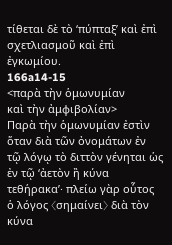τίθεται δὲ τὸ ‘πύπταξ’ καὶ ἐπὶ σχετλιασμοῦ καὶ ἐπὶ
ἐγκωμίου.
166a14-15
<παρὰ τὴν ὁμωνυμίαν
καὶ τὴν ἀμφιβολίαν>
Παρὰ τὴν ὁμωνυμίαν ἐστὶν ὅταν διὰ τῶν ὀνομάτων ἐν
τῷ λόγῳ τὸ διττὸν γένηται ὡς ἐν τῷ ‘ἀετὸν ἢ κύνα
τεθήρακα’· πλείω γὰρ οὗτος ὁ λόγος 〈σημαίνει〉 διὰ τὸν κύνα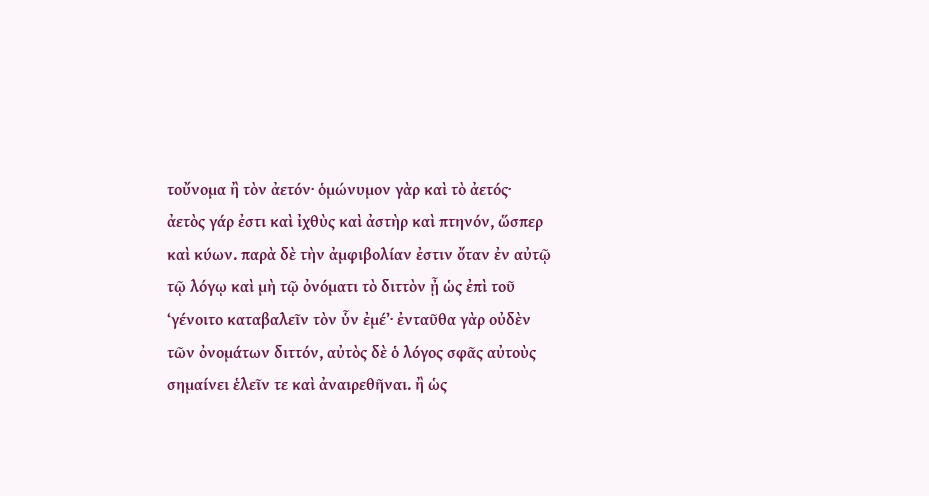τοὔνομα ἢ τὸν ἀετόν· ὁμώνυμον γὰρ καὶ τὸ ἀετός·
ἀετὸς γάρ ἐστι καὶ ἰχθὺς καὶ ἀστὴρ καὶ πτηνόν, ὥσπερ
καὶ κύων. παρὰ δὲ τὴν ἀμφιβολίαν ἐστιν ὄταν ἐν αὐτῷ
τῷ λόγῳ καὶ μὴ τῷ ὀνόματι τὸ διττὸν ᾖ ὡς ἐπὶ τοῦ
‘γένοιτο καταβαλεῖν τὸν ὗν ἐμέ’· ἐνταῦθα γὰρ οὐδὲν
τῶν ὀνομάτων διττόν, αὐτὸς δὲ ὁ λόγος σφᾶς αὐτοὺς
σημαίνει ἑλεῖν τε καὶ ἀναιρεθῆναι. ἢ ὡς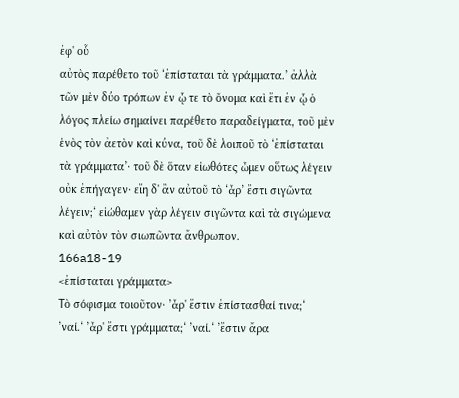ἐφ' οὗ
αὐτὸς παρέθετο τοῦ ‘ἐπίσταται τὰ γράμματα.’ ἀλλὰ
τῶν μὲν δύο τρόπων ἐν ᾧ τε τὸ ὄνομα καὶ ἔτι ἐν ᾧ ὁ
λόγος πλείω σημαίνει παρέθετο παραδείγματα, τοῦ μὲν
ἑνὸς τὸν ἀετὸν καὶ κύνα, τοῦ δὲ λοιποῦ τὸ ‘ἐπίσταται
τὰ γράμματα’· τοῦ δὲ ὅταν εἰωθότες ὦμεν οὕτως λέγειν
οὐκ ἐπήγαγεν· εἴη δ' ἂν αὐτοῦ τὸ ‘ἆρ’ ἔστι σιγῶντα
λέγειν;‘ εἰώθαμεν γὰρ λέγειν σιγῶντα καὶ τὰ σιγώμενα
καὶ αὐτὸν τὸν σιωπῶντα ἄνθρωπον.
166a18-19
<ἐπίσταται γράμματα>
Τὸ σόφισμα τοιοῦτον· ’ἆρ' ἔστιν ἐπίστασθαί τινα;‘
’ναί.‘ ’ἆρ' ἔστι γράμματα;‘ ’ναί.‘ ’ἔστιν ἄρα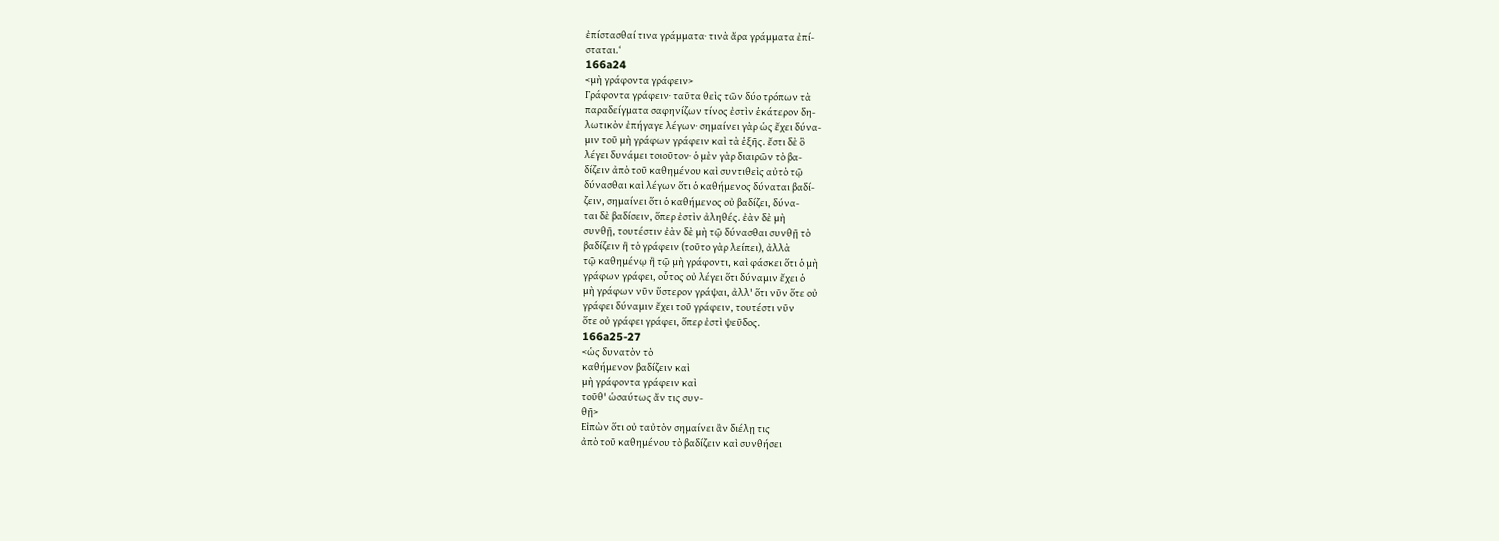ἐπίστασθαί τινα γράμματα· τινὰ ἄρα γράμματα ἐπί-
σταται.‘
166a24
<μὴ γράφοντα γράφειν>
Γράφοντα γράφειν· ταῦτα θεὶς τῶν δύο τρόπων τὰ
παραδείγματα σαφηνίζων τίνος ἐστὶν ἑκάτερον δη-
λωτικὸν ἐπήγαγε λέγων· σημαίνει γὰρ ὡς ἔχει δύνα-
μιν τοῦ μὴ γράφων γράφειν καὶ τὰ ἑξῆς. ἔστι δὲ ὃ
λέγει δυνάμει τοιοῦτον· ὁ μὲν γὰρ διαιρῶν τὸ βα-
δίζειν ἀπὸ τοῦ καθημένου καὶ συντιθεὶς αὐτὸ τῷ
δύνασθαι καὶ λέγων ὅτι ὁ καθήμενος δύναται βαδί-
ζειν, σημαίνει ὅτι ὁ καθήμενος οὐ βαδίζει, δύνα-
ται δὲ βαδίσειν, ὅπερ ἐστὶν ἀληθές. ἐὰν δὲ μὴ
συνθῇ, τουτέστιν ἐὰν δὲ μὴ τῷ δύνασθαι συνθῇ τὸ
βαδίζειν ἢ τὸ γράφειν (τοῦτο γὰρ λείπει), ἀλλὰ
τῷ καθημένῳ ἢ τῷ μὴ γράφοντι, καὶ φάσκει ὅτι ὁ μὴ
γράφων γράφει, οὗτος οὐ λέγει ὅτι δύναμιν ἔχει ὁ
μὴ γράφων νῦν ὕστερον γράψαι, ἀλλ' ὅτι νῦν ὅτε οὐ
γράφει δύναμιν ἔχει τοῦ γράφειν, τουτέστι νῦν
ὅτε οὐ γράφει γράφει, ὅπερ ἐστὶ ψεῦδος.
166a25-27
<ὡς δυνατὸν τὸ
καθήμενον βαδίζειν καὶ
μὴ γράφοντα γράφειν καὶ
τοῦθ' ὡσαύτως ἄν τις συν-
θῇ>
Εἰπὼν ὅτι οὐ ταὐτὸν σημαίνει ἂν διέλῃ τις
ἀπὸ τοῦ καθημένου τὸ βαδίζειν καὶ συνθήσει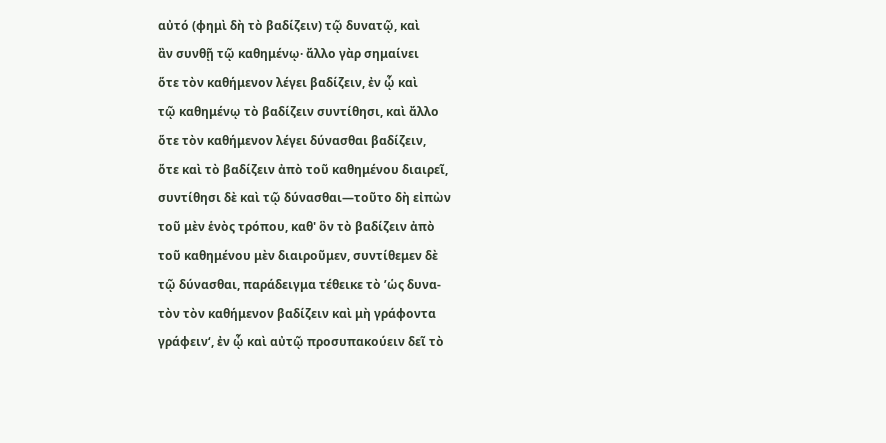αὐτό (φημὶ δὴ τὸ βαδίζειν) τῷ δυνατῷ, καὶ
ἂν συνθῇ τῷ καθημένῳ· ἄλλο γὰρ σημαίνει
ὅτε τὸν καθήμενον λέγει βαδίζειν, ἐν ᾧ καὶ
τῷ καθημένῳ τὸ βαδίζειν συντίθησι, καὶ ἄλλο
ὅτε τὸν καθήμενον λέγει δύνασθαι βαδίζειν,
ὅτε καὶ τὸ βαδίζειν ἀπὸ τοῦ καθημένου διαιρεῖ,
συντίθησι δὲ καὶ τῷ δύνασθαι—τοῦτο δὴ εἰπὼν
τοῦ μὲν ἑνὸς τρόπου, καθ' ὃν τὸ βαδίζειν ἀπὸ
τοῦ καθημένου μὲν διαιροῦμεν, συντίθεμεν δὲ
τῷ δύνασθαι, παράδειγμα τέθεικε τὸ ’ὡς δυνα-
τὸν τὸν καθήμενον βαδίζειν καὶ μὴ γράφοντα
γράφειν‘, ἐν ᾧ καὶ αὐτῷ προσυπακούειν δεῖ τὸ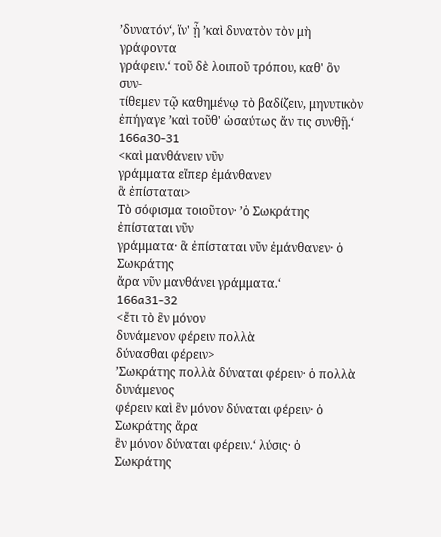’δυνατόν‘, ἵν' ᾖ ’καὶ δυνατὸν τὸν μὴ γράφοντα
γράφειν.‘ τοῦ δὲ λοιποῦ τρόπου, καθ' ὃν συν-
τίθεμεν τῷ καθημένῳ τὸ βαδίζειν, μηνυτικὸν
ἐπήγαγε ’καὶ τοῦθ' ὡσαύτως ἄν τις συνθῇ.‘
166a30-31
<καὶ μανθάνειν νῦν
γράμματα εἴπερ ἐμάνθανεν
ἃ ἐπίσταται>
Τὸ σόφισμα τοιοῦτον· ’ὁ Σωκράτης ἐπίσταται νῦν
γράμματα· ἃ ἐπίσταται νῦν ἐμάνθανεν· ὁ Σωκράτης
ἄρα νῦν μανθάνει γράμματα.‘
166a31-32
<ἔτι τὸ ἓν μόνον
δυνάμενον φέρειν πολλὰ
δύνασθαι φέρειν>
’Σωκράτης πολλὰ δύναται φέρειν· ὁ πολλὰ δυνάμενος
φέρειν καὶ ἓν μόνον δύναται φέρειν· ὁ Σωκράτης ἄρα
ἓν μόνον δύναται φέρειν.‘ λύσις· ὁ Σωκράτης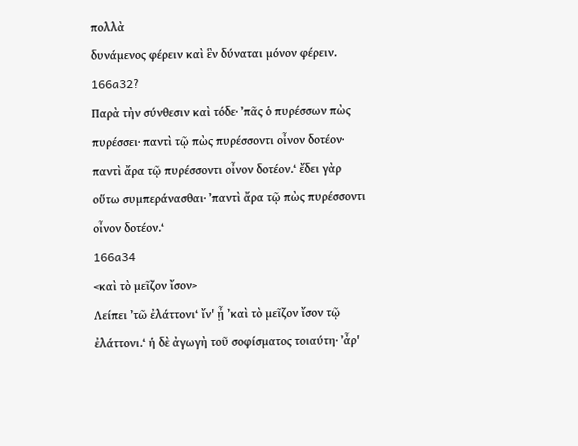πολλὰ
δυνάμενος φέρειν καὶ ἓν δύναται μόνον φέρειν.
166a32?
Παρὰ τὴν σύνθεσιν καὶ τόδε· ’πᾶς ὁ πυρέσσων πὼς
πυρέσσει· παντὶ τῷ πὼς πυρέσσοντι οἶνον δοτέον·
παντὶ ἄρα τῷ πυρέσσοντι οἶνον δοτέον.‘ ἔδει γὰρ
οὕτω συμπεράνασθαι· ’παντὶ ἄρα τῷ πὼς πυρέσσοντι
οἶνον δοτέον.‘
166a34
<καὶ τὸ μεῖζον ἴσον>
Λείπει ’τῶ ἐλάττονι‘ ἴν' ᾖ ’καὶ τὸ μεῖζον ἴσον τῷ
ἐλάττονι.‘ ἡ δὲ ἀγωγὴ τοῦ σοφίσματος τοιαύτη· ’ἆρ'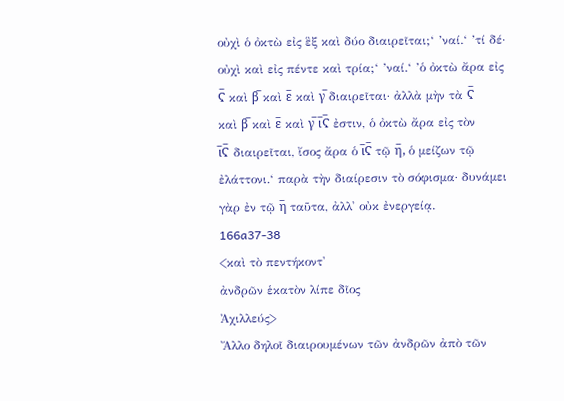οὐχὶ ὁ ὀκτὼ εἰς ἓξ καὶ δύο διαιρεῖται;‘ ’ναί.‘ ’τί δέ·
οὐχὶ καὶ εἰς πέντε καὶ τρία;‘ ’ναί.‘ ’ὁ ὀκτὼ ἄρα εἰς
Ϛ̅ καὶ β̅ καὶ ε̅ καὶ γ̅ διαιρεῖται· ἀλλὰ μὴν τὰ Ϛ̅
καὶ β̅ καὶ ε̅ καὶ γ̅ ι̅Ϛ̅ ἐστιν, ὁ ὀκτὼ ἄρα εἰς τὸν
ι̅Ϛ̅ διαιρεῖται, ἴσος ἄρα ὁ ι̅Ϛ̅ τῷ η̅, ὁ μείζων τῷ
ἐλάττονι.‘ παρὰ τὴν διαίρεσιν τὸ σόφισμα· δυνάμει
γὰρ ἐν τῷ η̅ ταῦτα, ἀλλ' οὐκ ἐνεργείᾳ.
166a37-38
<καὶ τὸ πεντήκοντ'
ἀνδρῶν ἑκατὸν λίπε δῖος
Ἀχιλλεύς>
Ἄλλο δηλοῖ διαιρουμένων τῶν ἀνδρῶν ἀπὸ τῶν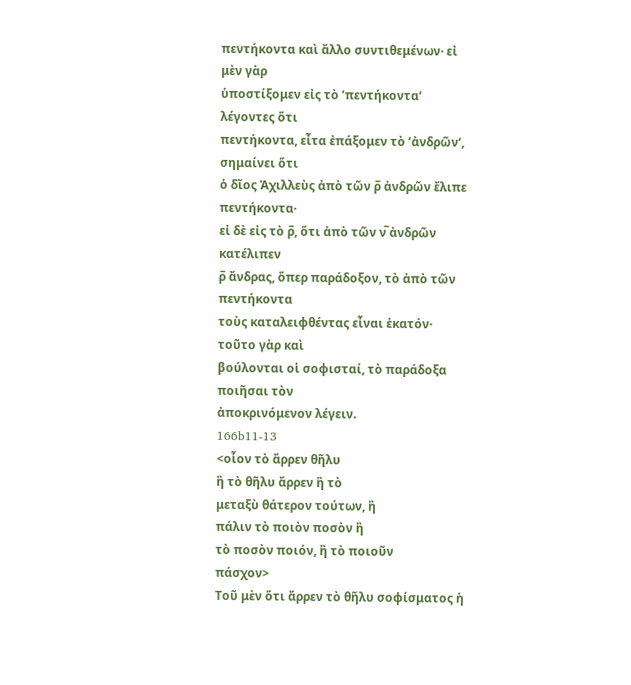πεντήκοντα καὶ ἄλλο συντιθεμένων· εἰ μὲν γὰρ
ὑποστίξομεν εἰς τὸ ’πεντήκοντα‘ λέγοντες ὅτι
πεντήκοντα, εἶτα ἐπάξομεν τὸ ’ἀνδρῶν‘, σημαίνει ὅτι
ὁ δῖος Ἀχιλλεὺς ἀπὸ τῶν ρ̅ ἀνδρῶν ἔλιπε πεντήκοντα·
εἰ δὲ εἰς τὸ ρ̅, ὅτι ἀπὸ τῶν ν̅ ἀνδρῶν κατέλιπεν
ρ̅ ἄνδρας, ὅπερ παράδοξον, τὸ ἀπὸ τῶν πεντήκοντα
τοὺς καταλειφθέντας εἶναι ἑκατόν· τοῦτο γὰρ καὶ
βούλονται οἱ σοφισταί, τὸ παράδοξα ποιῆσαι τὸν
ἀποκρινόμενον λέγειν.
166b11-13
<οἷον τὸ ἄρρεν θῆλυ
ἢ τὸ θῆλυ ἄρρεν ἢ τὸ
μεταξὺ θάτερον τούτων, ἢ
πάλιν τὸ ποιὸν ποσὸν ἢ
τὸ ποσὸν ποιόν, ἢ τὸ ποιοῦν
πάσχον>
Τοῦ μὲν ὅτι ἄρρεν τὸ θῆλυ σοφίσματος ἡ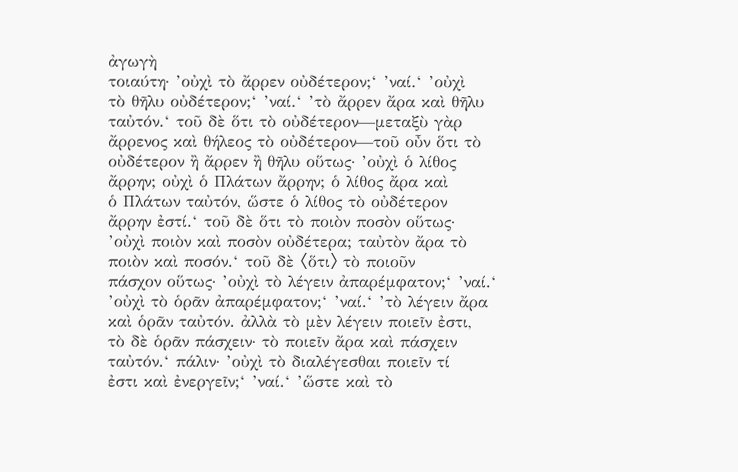ἀγωγὴ
τοιαύτη· ’οὐχὶ τὸ ἄρρεν οὐδέτερον;‘ ’ναί.‘ ’οὐχὶ
τὸ θῆλυ οὐδέτερον;‘ ’ναί.‘ ’τὸ ἄρρεν ἄρα καὶ θῆλυ
ταὐτόν.‘ τοῦ δὲ ὅτι τὸ οὐδέτερον—μεταξὺ γὰρ
ἄρρενος καὶ θήλεος τὸ οὐδέτερον—τοῦ οὖν ὅτι τὸ
οὐδέτερον ἢ ἄρρεν ἢ θῆλυ οὕτως· ’οὐχὶ ὁ λίθος
ἄρρην; οὐχὶ ὁ Πλάτων ἄρρην; ὁ λίθος ἄρα καὶ
ὁ Πλάτων ταὐτόν, ὥστε ὁ λίθος τὸ οὐδέτερον
ἄρρην ἐστί.‘ τοῦ δὲ ὅτι τὸ ποιὸν ποσὸν οὕτως·
’οὐχὶ ποιὸν καὶ ποσὸν οὐδέτερα; ταὐτὸν ἄρα τὸ
ποιὸν καὶ ποσόν.‘ τοῦ δὲ 〈ὅτι〉 τὸ ποιοῦν
πάσχον οὕτως· ’οὐχὶ τὸ λέγειν ἀπαρέμφατον;‘ ’ναί.‘
’οὐχὶ τὸ ὁρᾶν ἀπαρέμφατον;‘ ’ναί.‘ ’τὸ λέγειν ἄρα
καὶ ὁρᾶν ταὐτόν. ἀλλὰ τὸ μὲν λέγειν ποιεῖν ἐστι,
τὸ δὲ ὁρᾶν πάσχειν· τὸ ποιεῖν ἄρα καὶ πάσχειν
ταὐτόν.‘ πάλιν· ’οὐχὶ τὸ διαλέγεσθαι ποιεῖν τί
ἐστι καὶ ἐνεργεῖν;‘ ’ναί.‘ ’ὥστε καὶ τὸ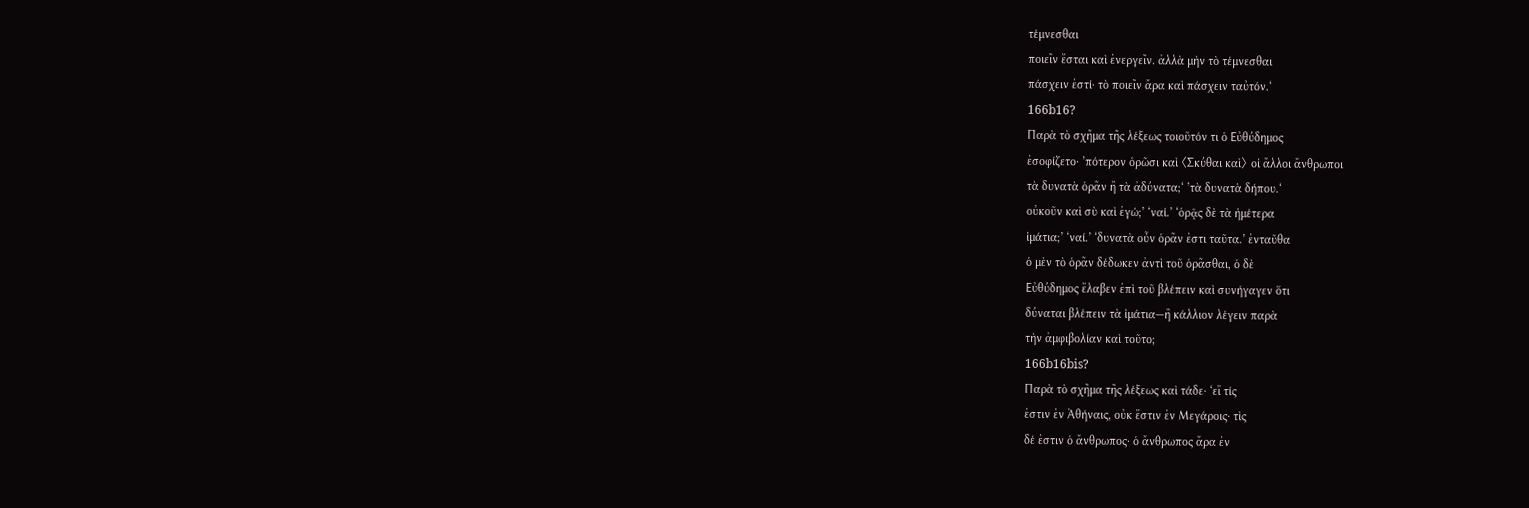τέμνεσθαι
ποιεῖν ἔσται καὶ ἐνεργεῖν. ἀλλὰ μὴν τὸ τέμνεσθαι
πάσχειν ἐστί· τὸ ποιεῖν ἄρα καὶ πάσχειν ταὐτόν.‘
166b16?
Παρὰ τὸ σχῆμα τῆς λέξεως τοιοῦτόν τι ὁ Εὐθύδημος
ἐσοφίζετο· ’πότερον ὁρῶσι καὶ 〈Σκύθαι καὶ〉 οἱ ἄλλοι ἄνθρωποι
τὰ δυνατὰ ὁρᾶν ἢ τὰ ἀδύνατα;‘ ’τὰ δυνατὰ δήπου.‘
οὐκοῦν καὶ σὺ καὶ ἐγώ;’ ‘ναί.’ ‘ὁρᾷς δὲ τὰ ἡμέτερα
ἱμάτια;’ ‘ναί.’ ‘δυνατὰ οὖν ὁρᾶν ἐστι ταῦτα.’ ἐνταῦθα
ὁ μὲν τὸ ὁρᾶν δέδωκεν ἀντὶ τοῦ ὁρᾶσθαι, ὁ δὲ
Εὐθύδημος ἔλαβεν ἐπὶ τοῦ βλέπειν καὶ συνήγαγεν ὅτι
δύναται βλέπειν τὰ ἱμάτια—ἢ κάλλιον λέγειν παρὰ
τὴν ἀμφιβολίαν καὶ τοῦτο;
166b16bis?
Παρὰ τὸ σχῆμα τῆς λέξεως καὶ τάδε· ‘εἴ τίς
ἐστιν ἐν Ἀθήναις, οὐκ ἔστιν ἐν Μεγάροις· τὶς
δέ ἐστιν ὁ ἄνθρωπος· ὁ ἄνθρωπος ἄρα ἐν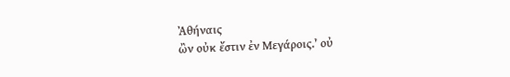Ἀθήναις
ὢν οὐκ ἔστιν ἐν Μεγάροις.’ οὐ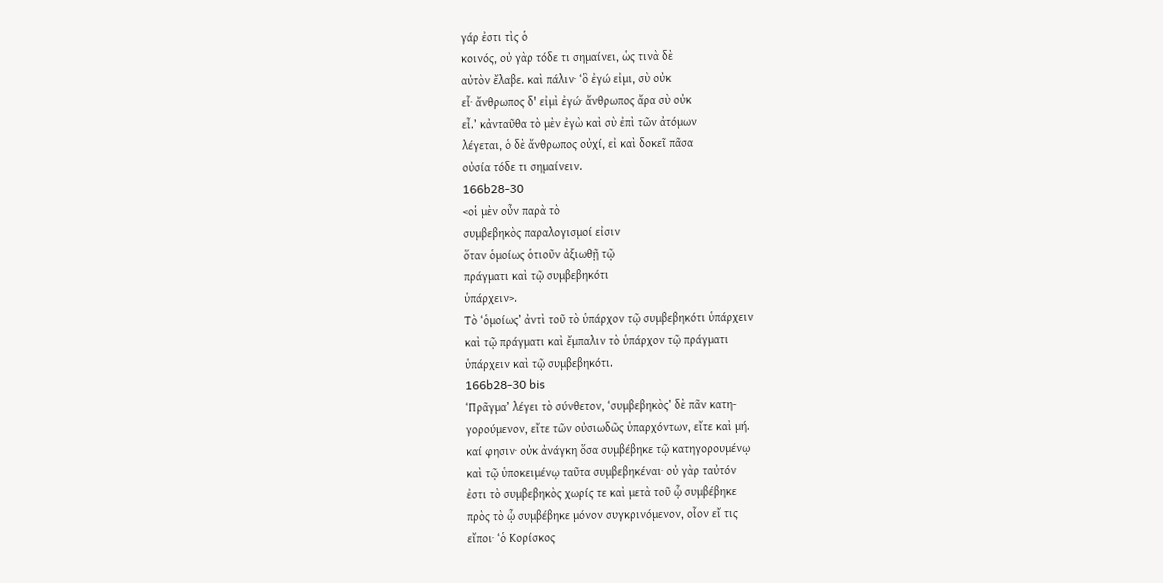γάρ ἐστι τὶς ὁ
κοινός, οὐ γὰρ τόδε τι σημαίνει, ὡς τινὰ δὲ
αὐτὸν ἔλαβε. καὶ πάλιν· ‘ὃ ἐγώ εἰμι, σὺ οὐκ
εἷ· ἄνθρωπος δ' εἰμὶ ἐγώ· ἄνθρωπος ἄρα σὺ οὐκ
εἶ.’ κἀνταῦθα τὸ μὲν ἐγὼ καὶ σὺ ἐπὶ τῶν ἀτόμων
λέγεται, ὁ δὲ ἄνθρωπος οὐχί, εἰ καὶ δοκεῖ πᾶσα
οὐσία τόδε τι σημαίνειν.
166b28-30
<οἱ μὲν οὖν παρὰ τὸ
συμβεβηκὸς παραλογισμοί εἰσιν
ὅταν ὁμοίως ὁτιοῦν ἀξιωθῇ τῷ
πράγματι καὶ τῷ συμβεβηκότι
ὑπάρχειν>.
Τὸ ‘ὁμοίως’ ἀντὶ τοῦ τὸ ὑπάρχον τῷ συμβεβηκότι ὑπάρχειν
καὶ τῷ πράγματι καὶ ἔμπαλιν τὸ ὑπάρχον τῷ πράγματι
ὑπάρχειν καὶ τῷ συμβεβηκότι.
166b28-30 bis
‘Πρᾶγμα’ λέγει τὸ σύνθετον, ‘συμβεβηκὸς’ δὲ πᾶν κατη-
γορούμενον, εἴτε τῶν οὐσιωδῶς ὑπαρχόντων, εἴτε καὶ μή.
καί φησιν· οὐκ ἀνάγκη ὅσα συμβέβηκε τῷ κατηγορουμένῳ
καὶ τῷ ὑποκειμένῳ ταῦτα συμβεβηκέναι· οὐ γὰρ ταὐτόν
ἐστι τὸ συμβεβηκὸς χωρίς τε καὶ μετὰ τοῦ ᾧ συμβέβηκε
πρὸς τὸ ᾧ συμβέβηκε μόνον συγκρινόμενον, οἷον εἴ τις
εἴποι· ‘ὁ Κορίσκος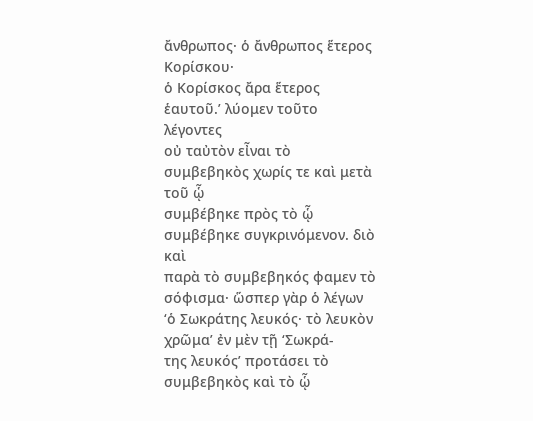ἄνθρωπος· ὁ ἄνθρωπος ἕτερος Κορίσκου·
ὁ Κορίσκος ἄρα ἕτερος ἑαυτοῦ.’ λύομεν τοῦτο λέγοντες
οὐ ταὐτὸν εἶναι τὸ συμβεβηκὸς χωρίς τε καὶ μετὰ τοῦ ᾧ
συμβέβηκε πρὸς τὸ ᾧ συμβέβηκε συγκρινόμενον. διὸ καὶ
παρὰ τὸ συμβεβηκός φαμεν τὸ σόφισμα· ὥσπερ γὰρ ὁ λέγων
‘ὁ Σωκράτης λευκός· τὸ λευκὸν χρῶμα’ ἐν μὲν τῇ ‘Σωκρά-
της λευκός’ προτάσει τὸ συμβεβηκὸς καὶ τὸ ᾧ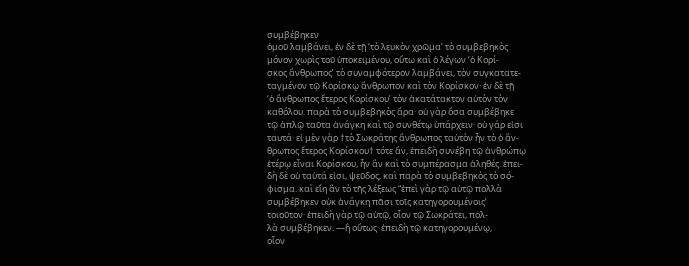συμβέβηκεν
ὁμοῦ λαμβάνει, ἐν δὲ τῇ ‘τὸ λευκὸν χρῶμα’ τὸ συμβεβηκὸς
μόνον χωρὶς τοῦ ὑποκειμένου, οὕτω καὶ ὁ λέγων ‘ὁ Κορί-
σκος ἄνθρωπος’ τὸ συναμφότερον λαμβάνει, τὸν συγκατατε-
ταγμένον τῷ Κορίσκῳ ἄνθρωπον καὶ τὸν Κορίσκον· ἐν δὲ τῇ
‘ὁ ἄνθρωπος ἕτερος Κορίσκου’ τὸν ἀκατάτακτον αὐτὸν τὸν
καθόλου. παρὰ τὸ συμβεβηκὸς ἄρα· οὐ γὰρ ὅσα συμβέβηκε
τῷ ἁπλῷ ταῦτα ἀνάγκη καὶ τῷ συνθέτῳ ὑπάρχειν· οὐ γάρ εἰσι
ταυτά· εἰ μὲν γὰρ †τὸ Σωκράτης ἄνθρωπος ταὐτὸν ἦν τὸ ὁ ἄν-
θρωπος ἕτερος Κορίσκου† τότε ἄν, ἐπειδὴ συνέβη τῷ ἀνθρώπῳ
ἑτέρῳ εἶναι Κορίσκου, ἦν ἂν καὶ τὸ συμπέρασμα ἀληθές. ἐπει-
δὴ δὲ οὐ ταὐτά εἰσι, ψεῦδος, καὶ παρὰ τὸ συμβεβηκὸς τὸ σό-
φισμα. καὶ εἴη ἂν τὸ τῆς λέξεως “ἐπεὶ γὰρ τῷ αὐτῷ πολλὰ
συμβέβηκεν οὐκ ἀνάγκη πᾶσι τοῖς κατηγορουμένοις‘
τοιοῦτον· ἐπειδὴ γὰρ τῷ αὐτῷ, οἷον τῷ Σωκράτει, πολ-
λὰ συμβέβηκεν. —ἢ οὕτως· ἐπειδὴ τῷ κατηγορουμένῳ,
οἷον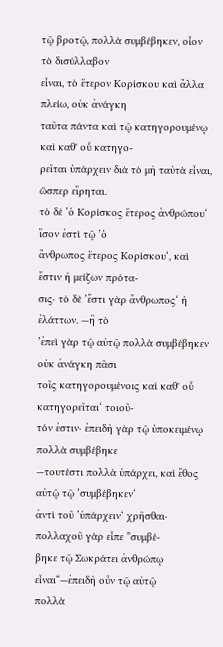τῷ βροτῷ, πολλὰ συμβέβηκεν, οἷον τὸ δισύλλαβον
εἶναι, τὸ ἕτερον Κορίσκου καὶ ἄλλα πλείω, οὐκ ἀνάγκη
ταῦτα πάντα καὶ τῷ κατηγορουμένῳ καὶ καθ' οὗ κατηγο-
ρεῖται ὑπάρχειν διὰ τὸ μὴ ταὐτὰ εἶναι, ὥσπερ εἴρηται.
τὸ δὲ ’ὁ Κορίσκος ἕτερος ἀνθρώπου‘ ἴσον ἐστὶ τῷ ’ὁ
ἄνθρωπος ἕτερος Κορίσκου‘, καὶ ἔστιν ἡ μείζων πρότα-
σις· τὸ δὲ ’ἔστι γὰρ ἄνθρωπος‘ ἡ ἐλάττων. —ἢ τὸ
’ἐπεὶ γὰρ τῷ αὐτῷ πολλὰ συμβέβηκεν οὐκ ἀνάγκη πᾶσι
τοῖς κατηγορουμένοις καὶ καθ' οὗ κατηγορεῖται‘ τοιοῦ-
τόν ἐστιν· ἐπειδὴ γὰρ τῷ ὑποκειμένῳ πολλὰ συμβέβηκε
—τουτέστι πολλὰ ὑπάρχει, καὶ ἔθος αὐτῷ τῷ ’συμβέβηκεν‘
ἀντὶ τοῦ ’ὑπάρχειν‘ χρῆσθαι· πολλαχοῦ γὰρ εἶπε ”συμβέ-
βηκε τῷ Σωκράτει ἀνθρώπῳ εἶναι“—ἐπειδὴ οὖν τῷ αὐτῷ
πολλὰ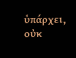ὑπάρχει, οὐκ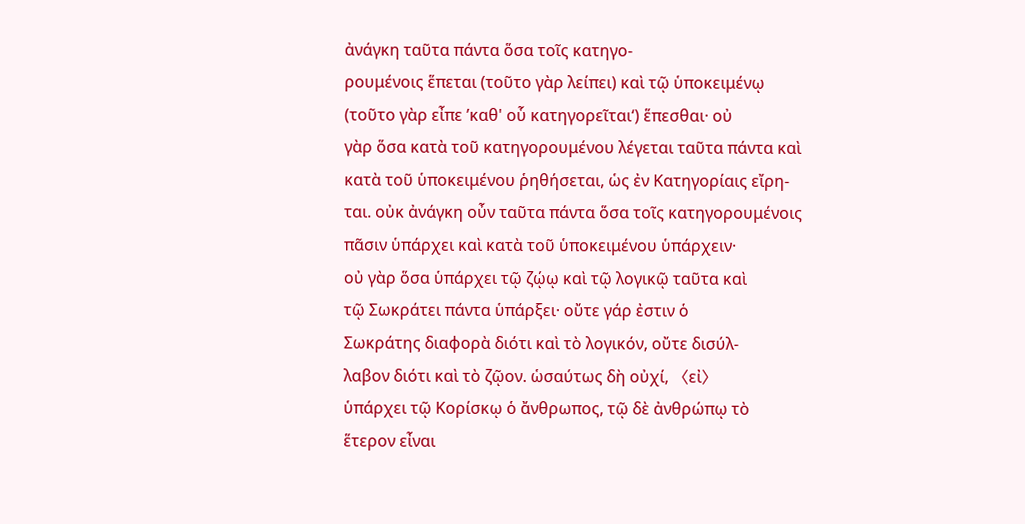ἀνάγκη ταῦτα πάντα ὅσα τοῖς κατηγο-
ρουμένοις ἕπεται (τοῦτο γὰρ λείπει) καὶ τῷ ὑποκειμένῳ
(τοῦτο γὰρ εἶπε ’καθ' οὗ κατηγορεῖται‘) ἕπεσθαι· οὐ
γὰρ ὅσα κατὰ τοῦ κατηγορουμένου λέγεται ταῦτα πάντα καὶ
κατὰ τοῦ ὑποκειμένου ῥηθήσεται, ὡς ἐν Κατηγορίαις εἴρη-
ται. οὐκ ἀνάγκη οὖν ταῦτα πάντα ὅσα τοῖς κατηγορουμένοις
πᾶσιν ὑπάρχει καὶ κατὰ τοῦ ὑποκειμένου ὑπάρχειν·
οὐ γὰρ ὅσα ὑπάρχει τῷ ζῴῳ καὶ τῷ λογικῷ ταῦτα καὶ
τῷ Σωκράτει πάντα ὑπάρξει· οὔτε γάρ ἐστιν ὁ
Σωκράτης διαφορὰ διότι καὶ τὸ λογικόν, οὔτε δισύλ-
λαβον διότι καὶ τὸ ζῷον. ὡσαύτως δὴ οὐχί, 〈εἰ〉
ὑπάρχει τῷ Κορίσκῳ ὁ ἄνθρωπος, τῷ δὲ ἀνθρώπῳ τὸ
ἕτερον εἶναι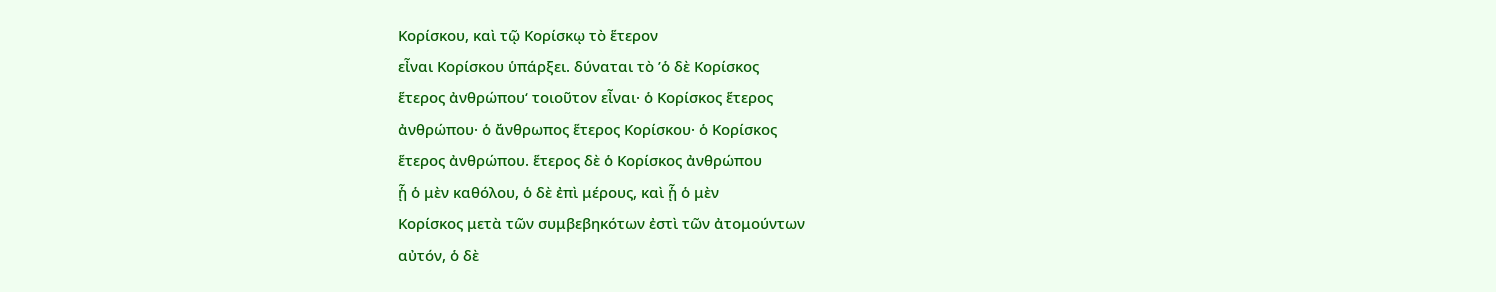Κορίσκου, καὶ τῷ Κορίσκῳ τὸ ἕτερον
εἶναι Κορίσκου ὑπάρξει. δύναται τὸ ’ὁ δὲ Κορίσκος
ἕτερος ἀνθρώπου‘ τοιοῦτον εἶναι· ὁ Κορίσκος ἕτερος
ἀνθρώπου· ὁ ἄνθρωπος ἕτερος Κορίσκου· ὁ Κορίσκος
ἕτερος ἀνθρώπου. ἕτερος δὲ ὁ Κορίσκος ἀνθρώπου
ᾗ ὁ μὲν καθόλου, ὁ δὲ ἐπὶ μέρους, καὶ ᾗ ὁ μὲν
Κορίσκος μετὰ τῶν συμβεβηκότων ἐστὶ τῶν ἀτομούντων
αὐτόν, ὁ δὲ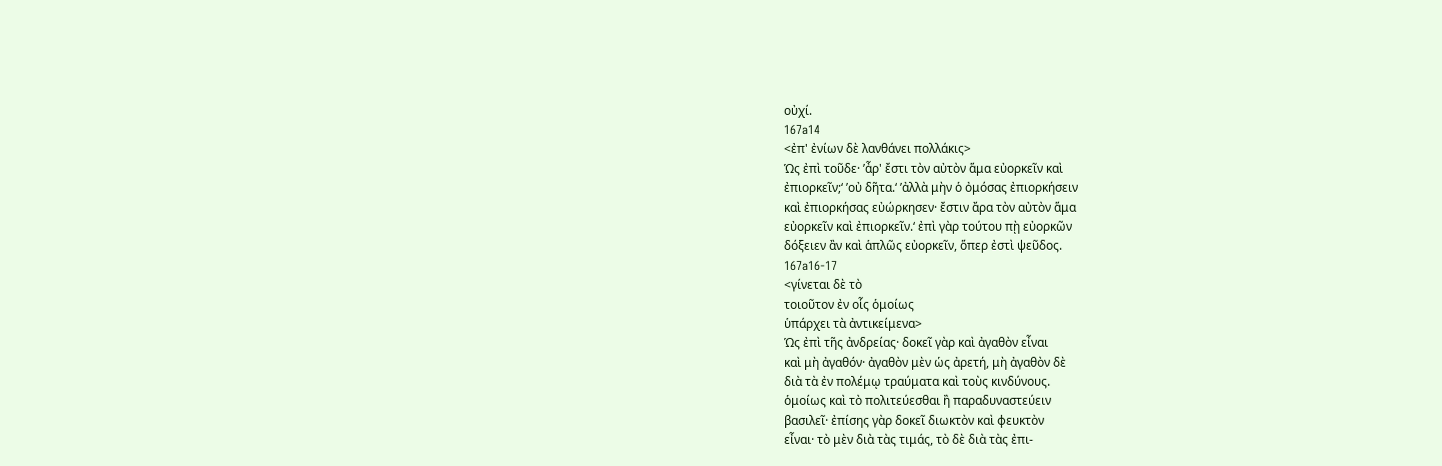οὐχί.
167a14
<ἐπ' ἐνίων δὲ λανθάνει πολλάκις>
Ὡς ἐπὶ τοῦδε· ’ἆρ' ἔστι τὸν αὐτὸν ἅμα εὐορκεῖν καὶ
ἐπιορκεῖν;‘ ’οὐ δῆτα.‘ ’ἀλλὰ μὴν ὁ ὀμόσας ἐπιορκήσειν
καὶ ἐπιορκήσας εὐώρκησεν· ἔστιν ἄρα τὸν αὐτὸν ἅμα
εὐορκεῖν καὶ ἐπιορκεῖν.‘ ἐπὶ γὰρ τούτου πῂ εὐορκῶν
δόξειεν ἂν καὶ ἁπλῶς εὐορκεῖν, ὅπερ ἐστὶ ψεῦδος.
167a16-17
<γίνεται δὲ τὸ
τοιοῦτον ἐν οἷς ὁμοίως
ὑπάρχει τὰ ἀντικείμενα>
Ὡς ἐπὶ τῆς ἀνδρείας· δοκεῖ γὰρ καὶ ἀγαθὸν εἶναι
καὶ μὴ ἀγαθόν· ἀγαθὸν μὲν ὡς ἀρετή, μὴ ἀγαθὸν δὲ
διὰ τὰ ἐν πολέμῳ τραύματα καὶ τοὺς κινδύνους.
ὁμοίως καὶ τὸ πολιτεύεσθαι ἢ παραδυναστεύειν
βασιλεῖ· ἐπίσης γὰρ δοκεῖ διωκτὸν καὶ φευκτὸν
εἶναι· τὸ μὲν διὰ τὰς τιμάς, τὸ δὲ διὰ τὰς ἐπι-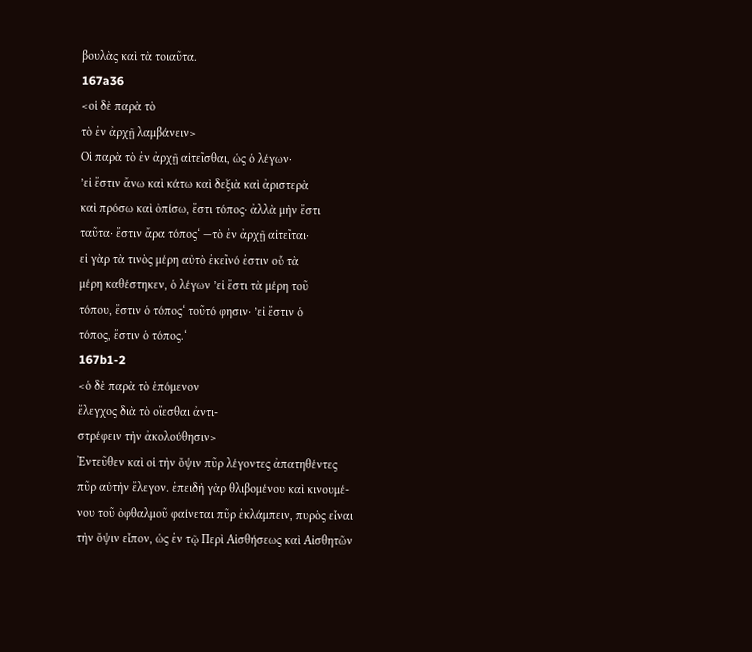βουλὰς καὶ τὰ τοιαῦτα.
167a36
<οἱ δὲ παρὰ τὸ
τὸ ἐν ἀρχῇ λαμβάνειν>
Οἱ παρὰ τὸ ἐν ἀρχῇ αἰτεῖσθαι, ὡς ὁ λέγων·
’εἰ ἔστιν ἄνω καὶ κάτω καὶ δεξιὰ καὶ ἀριστερὰ
καὶ πρόσω καὶ ὀπίσω, ἔστι τόπος· ἀλλὰ μὴν ἔστι
ταῦτα· ἔστιν ἄρα τόπος‘ —τὸ ἐν ἀρχῇ αἰτεῖται·
εἰ γὰρ τὰ τινὸς μέρη αὐτὸ ἐκεῖνό ἐστιν οὗ τὰ
μέρη καθέστηκεν, ὁ λέγων ’εἰ ἔστι τὰ μέρη τοῦ
τόπου, ἔστιν ὁ τόπος‘ τοῦτό φησιν· ’εἰ ἔστιν ὁ
τόπος, ἔστιν ὁ τόπος.‘
167b1-2
<ὁ δὲ παρὰ τὸ ἑπόμενον
ἔλεγχος διὰ τὸ οἴεσθαι ἀντι-
στρέφειν τὴν ἀκολούθησιν>
Ἐντεῦθεν καὶ οἱ τὴν ὄψιν πῦρ λέγοντες ἀπατηθέντες
πῦρ αὐτὴν ἔλεγον. ἐπειδὴ γὰρ θλιβομένου καὶ κινουμέ-
νου τοῦ ὀφθαλμοῦ φαίνεται πῦρ ἐκλάμπειν, πυρὸς εἶναι
τὴν ὄψιν εἶπον, ὡς ἐν τῷ Περὶ Αἰσθήσεως καὶ Αἰσθητῶν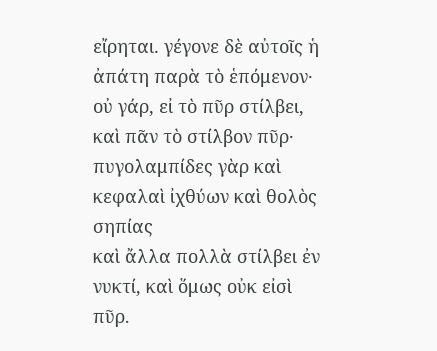εἴρηται. γέγονε δὲ αὐτοῖς ἡ ἀπάτη παρὰ τὸ ἑπόμενον·
οὐ γάρ, εἰ τὸ πῦρ στίλβει, καὶ πᾶν τὸ στίλβον πῦρ·
πυγολαμπίδες γὰρ καὶ κεφαλαὶ ἰχθύων καὶ θολὸς σηπίας
καὶ ἄλλα πολλὰ στίλβει ἐν νυκτί, καὶ ὅμως οὐκ εἰσὶ
πῦρ.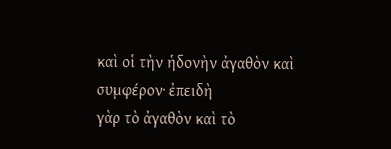καὶ οἱ τὴν ἡδονὴν ἀγαθὸν καὶ συμφέρον· ἐπειδὴ
γὰρ τὸ ἀγαθὸν καὶ τὸ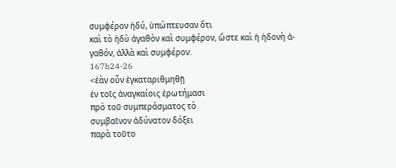συμφέρον ἡδύ, ὑπώπτευσαν ὅτι
καὶ τὸ ἡδὺ ἀγαθὸν καὶ συμφέρον, ὥστε καὶ ἡ ἡδονὴ ἀ-
γαθόν, ἀλλὰ καὶ συμφέρον.
167b24-26
<ἐὰν οὖν ἐγκαταριθμηθῇ
ἐν τοῖς ἀναγκαίοις ἐρωτήμασι
πρὸ τοῦ συμπεράσματος τὸ
συμβαῖνον ἀδύνατον δόξει
παρὰ τοῦτο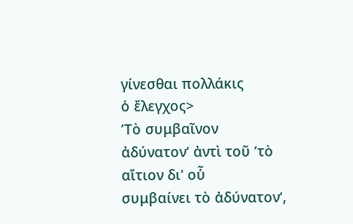γίνεσθαι πολλάκις
ὁ ἔλεγχος>
’Τὸ συμβαῖνον ἀδύνατον‘ ἀντὶ τοῦ ’τὸ αἴτιον δι' οὗ
συμβαίνει τὸ ἀδύνατον‘,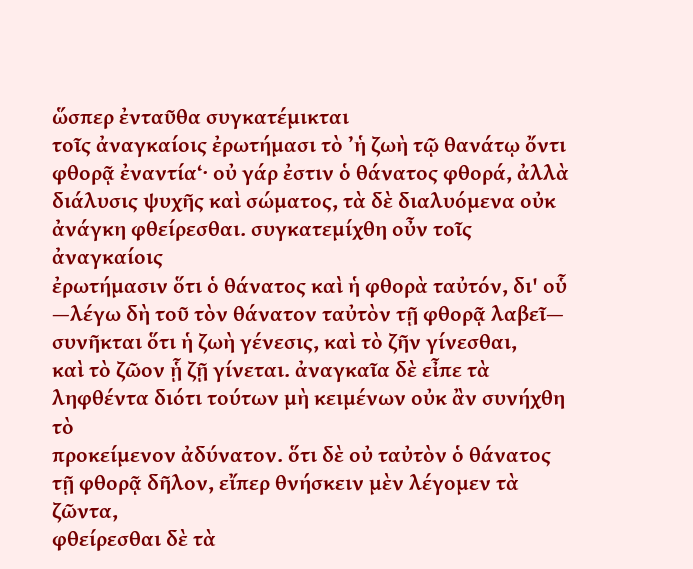ὥσπερ ἐνταῦθα συγκατέμικται
τοῖς ἀναγκαίοις ἐρωτήμασι τὸ ’ἡ ζωὴ τῷ θανάτῳ ὄντι
φθορᾷ ἐναντία‘· οὐ γάρ ἐστιν ὁ θάνατος φθορά, ἀλλὰ
διάλυσις ψυχῆς καὶ σώματος, τὰ δὲ διαλυόμενα οὐκ
ἀνάγκη φθείρεσθαι. συγκατεμίχθη οὖν τοῖς ἀναγκαίοις
ἐρωτήμασιν ὅτι ὁ θάνατος καὶ ἡ φθορὰ ταὐτόν, δι' οὗ
—λέγω δὴ τοῦ τὸν θάνατον ταὐτὸν τῇ φθορᾷ λαβεῖ—
συνῆκται ὅτι ἡ ζωὴ γένεσις, καὶ τὸ ζῆν γίνεσθαι,
καὶ τὸ ζῶον ᾗ ζῇ γίνεται. ἀναγκαῖα δὲ εἶπε τὰ
ληφθέντα διότι τούτων μὴ κειμένων οὐκ ἂν συνήχθη τὸ
προκείμενον ἀδύνατον. ὅτι δὲ οὐ ταὐτὸν ὁ θάνατος
τῇ φθορᾷ δῆλον, εἴπερ θνήσκειν μὲν λέγομεν τὰ ζῶντα,
φθείρεσθαι δὲ τὰ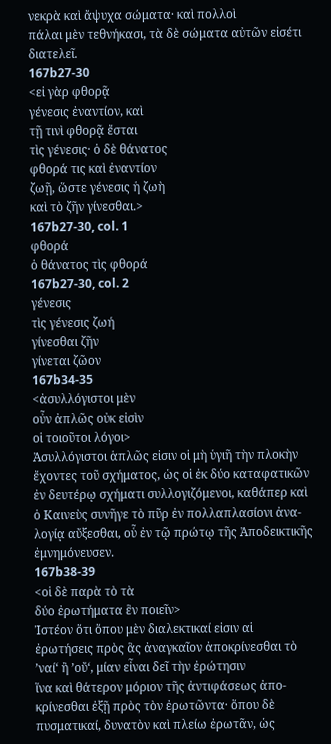νεκρὰ καὶ ἄψυχα σώματα· καὶ πολλοὶ
πάλαι μὲν τεθνήκασι, τὰ δὲ σώματα αὐτῶν εἰσέτι
διατελεῖ.
167b27-30
<εἰ γὰρ φθορᾷ
γένεσις ἐναντίον, καὶ
τῇ τινὶ φθορᾷ ἔσται
τὶς γένεσις· ὁ δὲ θάνατος
φθορά τις καὶ ἐναντίον
ζωῇ, ὥστε γένεσις ἡ ζωὴ
καὶ τὸ ζῆν γίνεσθαι.>
167b27-30, col. 1
φθορά
ὁ θάνατος τὶς φθορά
167b27-30, col. 2
γένεσις
τὶς γένεσις ζωή
γίνεσθαι ζῆν
γίνεται ζῶον
167b34-35
<ἀσυλλόγιστοι μὲν
οὖν ἀπλῶς οὐκ εἰσὶν
οἱ τοιοῦτοι λόγοι>
Ἀσυλλόγιστοι ἁπλῶς εἰσιν οἱ μὴ ὑγιῆ τὴν πλοκὴν
ἔχοντες τοῦ σχήματος, ὡς οἱ ἐκ δύο καταφατικῶν
ἐν δευτέρῳ σχήματι συλλογιζόμενοι, καθάπερ καὶ
ὁ Καινεὺς συνῆγε τὸ πῦρ ἐν πολλαπλασίονι ἀνα-
λογίᾳ αὔξεσθαι, οὗ ἐν τῷ πρώτῳ τῆς Ἀποδεικτικῆς
ἐμνημόνευσεν.
167b38-39
<οἱ δὲ παρὰ τὸ τὰ
δύο ἐρωτήματα ἓν ποιεῖν>
Ἰστέον ὅτι ὅπου μὲν διαλεκτικαί εἰσιν αἱ
ἐρωτήσεις πρὸς ἃς ἀναγκαῖον ἀποκρίνεσθαι τὸ
’ναί‘ ἢ ’οὔ‘, μίαν εἶναι δεῖ τὴν ἐρώτησιν
ἵνα καὶ θάτερον μόριον τῆς ἀντιφάσεως ἀπο-
κρίνεσθαι ἐξῇ πρὸς τὸν ἐρωτῶντα· ὅπου δὲ
πυσματικαί, δυνατὸν καὶ πλείω ἐρωτᾶν, ὡς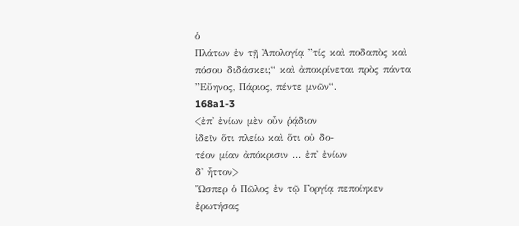ὁ
Πλάτων ἐν τῇ Ἀπολογίᾳ ”τίς καὶ ποδαπὸς καὶ
πόσου διδάσκει;“ καὶ ἀποκρίνεται πρὸς πάντα
”Εὔηνος, Πάριος, πέντε μνῶν“.
168a1-3
<ἐπ' ἐνίων μὲν οὖν ῥᾴδιον
ἰδεῖν ὅτι πλείω καὶ ὅτι οὐ δο-
τέον μίαν ἀπόκρισιν ... ἐπ' ἐνίων
δ' ἧττον>
Ὥσπερ ὁ Πῶλος ἐν τῷ Γοργίᾳ πεποίηκεν ἐρωτήσας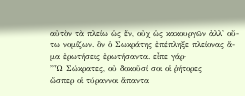αὐτὸν τὰ πλείω ὡς ἕν, οὐχ ὡς κακουργῶν ἀλλ' οὔ-
τω νομίζων. ὃν ὁ Σωκράτης ἐπέπληξε πλείονας ἅ-
μα ἐρωτήσεις ἐρωτήσαντα. εἶπε γάρ·
”Ὦ Σώκρατες, οὐ δοκοῦσί σοι οἱ ῥήτορες
ὥσπερ οἱ τύραννοι ἅπαντα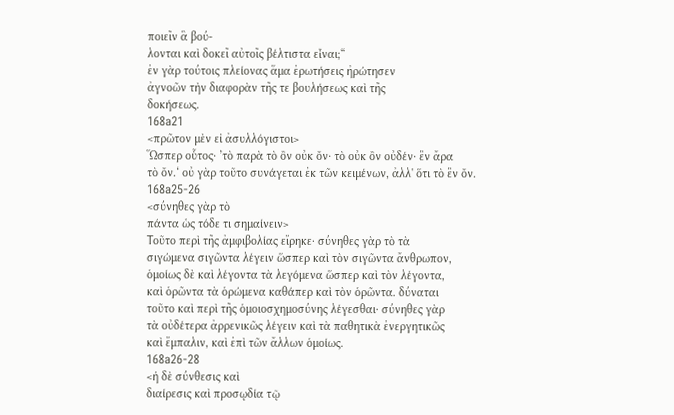ποιεῖν ἃ βού-
λονται καὶ δοκεῖ αὐτοῖς βέλτιστα εἶναι;“
ἐν γὰρ τούτοις πλείονας ἅμα ἐρωτήσεις ἠρώτησεν
ἀγνοῶν τὴν διαφορὰν τῆς τε βουλήσεως καὶ τῆς
δοκήσεως.
168a21
<πρῶτον μὲν εἰ ἀσυλλόγιστοι>
Ὥσπερ οὗτος· ’τὸ παρὰ τὸ ὂν οὐκ ὄν· τὸ οὐκ ὂν οὐδέν· ἓν ἄρα
τὸ ὄν.‘ οὐ γὰρ τοῦτο συνάγεται ἐκ τῶν κειμένων, ἀλλ' ὅτι τὸ ἓν ὄν.
168a25-26
<σύνηθες γὰρ τὸ
πάντα ὡς τόδε τι σημαίνειν>
Τοῦτο περὶ τῆς ἀμφιβολίας εἴρηκε· σύνηθες γὰρ τὸ τὰ
σιγώμενα σιγῶντα λέγειν ὥσπερ καὶ τὸν σιγῶντα ἄνθρωπον,
ὁμοίως δὲ καὶ λέγοντα τὰ λεγόμενα ὥσπερ καὶ τὸν λέγοντα,
καὶ ὁρῶντα τὰ ὁρώμενα καθάπερ καὶ τὸν ὁρῶντα. δύναται
τοῦτο καὶ περὶ τῆς ὁμοιοσχημοσύνης λέγεσθαι· σύνηθες γὰρ
τὰ οὐδέτερα ἀρρενικῶς λέγειν καὶ τὰ παθητικὰ ἐνεργητικῶς
καὶ ἔμπαλιν, καὶ ἐπὶ τῶν ἄλλων ὁμοίως.
168a26-28
<ἡ δὲ σύνθεσις καὶ
διαίρεσις καὶ προσῳδία τῷ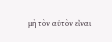μὴ τὸν αὐτὸν εἶναι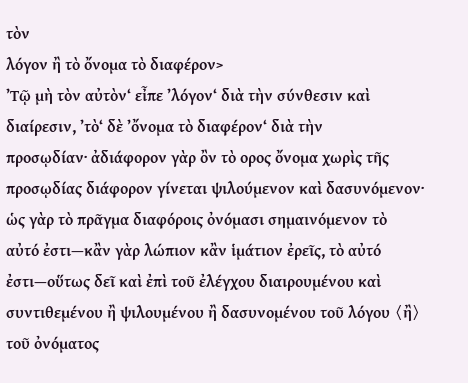τὸν
λόγον ἢ τὸ ὄνομα τὸ διαφέρον>
’Τῷ μὴ τὸν αὐτὸν‘ εἶπε ’λόγον‘ διὰ τὴν σύνθεσιν καὶ
διαίρεσιν, ’τὸ‘ δὲ ’ὄνομα τὸ διαφέρον‘ διὰ τὴν
προσῳδίαν· ἀδιάφορον γὰρ ὂν τὸ ορος ὄνομα χωρὶς τῆς
προσῳδίας διάφορον γίνεται ψιλούμενον καὶ δασυνόμενον·
ὡς γὰρ τὸ πρᾶγμα διαφόροις ὀνόμασι σημαινόμενον τὸ
αὐτό ἐστι—κἂν γὰρ λώπιον κἂν ἱμάτιον ἐρεῖς, τὸ αὐτό
ἐστι—οὕτως δεῖ καὶ ἐπὶ τοῦ ἐλέγχου διαιρουμένου καὶ
συντιθεμένου ἢ ψιλουμένου ἢ δασυνομένου τοῦ λόγου 〈ἢ〉
τοῦ ὀνόματος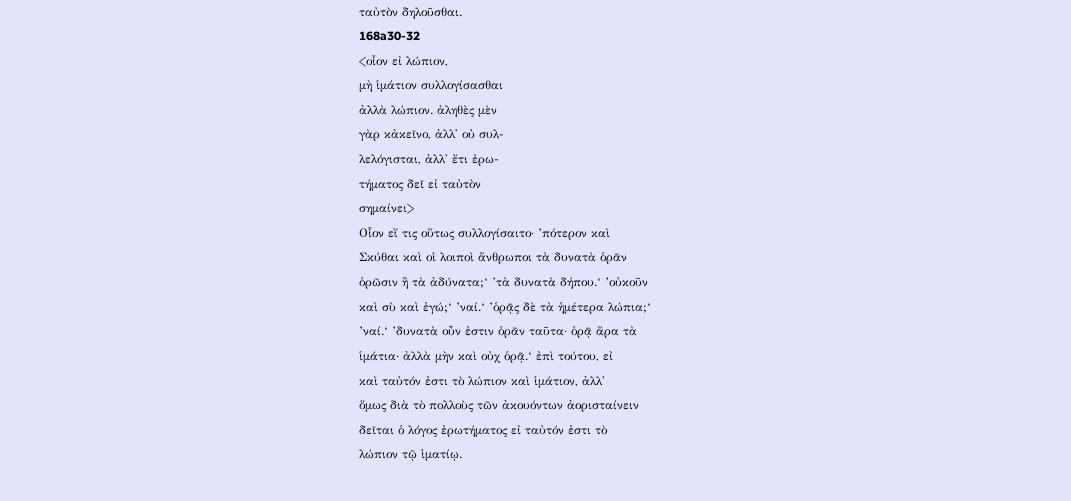ταὐτὸν δηλοῦσθαι.
168a30-32
<οἷον εἰ λώπιον,
μὴ ἱμάτιον συλλογίσασθαι
ἀλλὰ λώπιον. ἀληθὲς μὲν
γὰρ κἀκεῖνο, ἀλλ' οὐ συλ-
λελόγισται, ἀλλ' ἔτι ἐρω-
τήματος δεῖ εἰ ταὐτὸν
σημαίνει>
Οἷον εἴ τις οὕτως συλλογίσαιτο· ’πότερον καὶ
Σκύθαι καὶ οἱ λοιποὶ ἄνθρωποι τὰ δυνατὰ ὁρᾶν
ὁρῶσιν ἢ τὰ ἀδύνατα;‘ ’τὰ δυνατὰ δήπου.‘ ’οὐκοῦν
καὶ σὺ καὶ ἐγώ;‘ ’ναί.‘ ’ὁρᾷς δὲ τὰ ἡμέτερα λώπια;‘
’ναί.‘ ’δυνατὰ οὖν ἐστιν ὁρᾶν ταῦτα· ὁρᾷ ἄρα τὰ
ἱμάτια· ἀλλὰ μὴν καὶ οὐχ ὁρᾷ.‘ ἐπὶ τούτου, εἰ
καὶ ταὐτόν ἐστι τὸ λώπιον καὶ ἱμάτιον, ἀλλ'
ὅμως διὰ τὸ πολλοὺς τῶν ἀκουόντων ἀορισταίνειν
δεῖται ὁ λόγος ἐρωτήματος εἰ ταὐτόν ἐστι τὸ
λώπιον τῷ ἱματίῳ.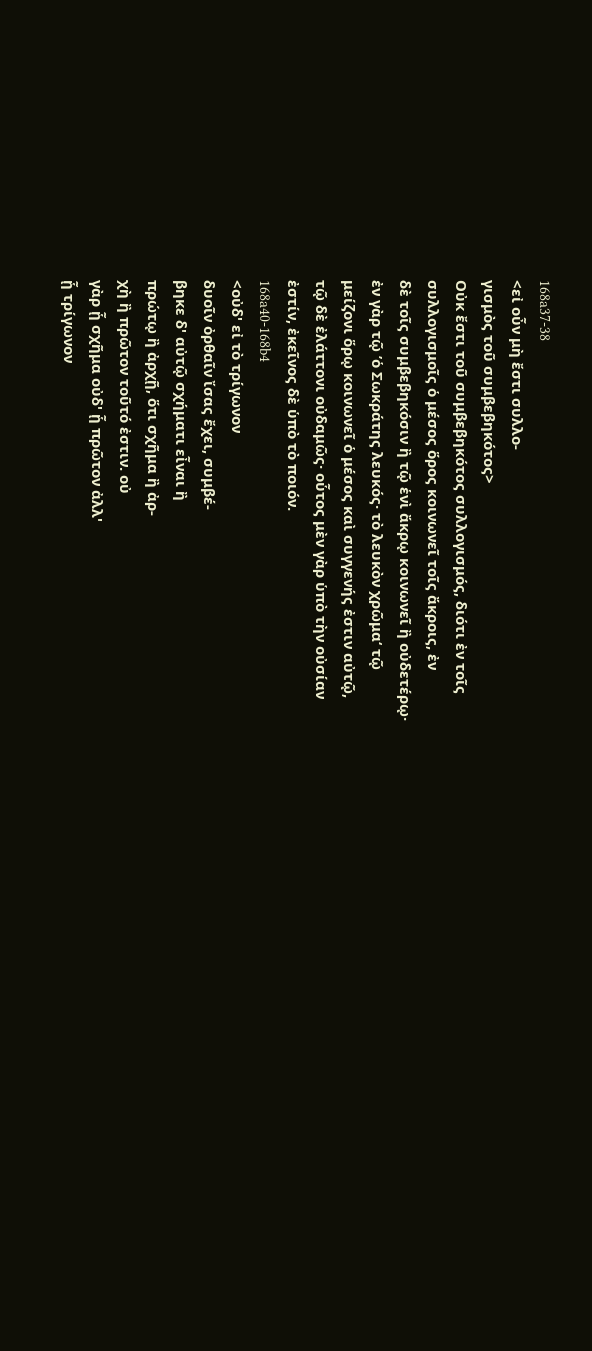168a37-38
<εἰ οὖν μὴ ἔστι συλλο-
γισμὸς τοῦ συμβεβηκότος>
Οὐκ ἔστι τοῦ συμβεβηκότος συλλογισμός, διότι ἐν τοῖς
συλλογισμοῖς ὁ μέσος ὅρος κοινωνεῖ τοῖς ἄκροις, ἐν
δὲ τοῖς συμβεβηκόσιν ἢ τῷ ἑνὶ ἄκρῳ κοινωνεῖ ἢ οὐδετέρῳ·
ἐν γὰρ τῷ ’ὁ Σωκράτης λευκός· τὸ λευκὸν χρῶμα‘ τῷ
μείζονι ὅρῳ κοινωνεῖ ὁ μέσος καὶ συγγενής ἐστιν αὐτῷ,
τῷ δὲ ἐλάττονι οὐδαμῶς· οὗτος μὲν γὰρ ὑπὸ τὴν οὐσίαν
ἐστίν, ἐκεῖνος δὲ ὑπὸ τὸ ποιόν.
168a40-168b4
<οὐδ' εἰ τὸ τρίγωνον
δυοῖν ὀρθαῖν ἴσας ἔχει, συμβέ-
βηκε δ' αὐτῷ σχήματι εἶναι ἢ
πρώτῳ ἢ ἀρχῇ, ὅτι σχῆμα ἢ ἀρ-
χὴ ἢ πρῶτον τοῦτό ἐστιν. οὐ
γὰρ ᾗ σχῆμα οὐδ' ᾗ πρῶτον ἀλλ'
ᾗ τρίγωνον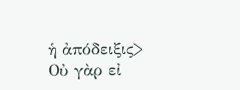ἡ ἀπόδειξις>
Οὐ γὰρ εἰ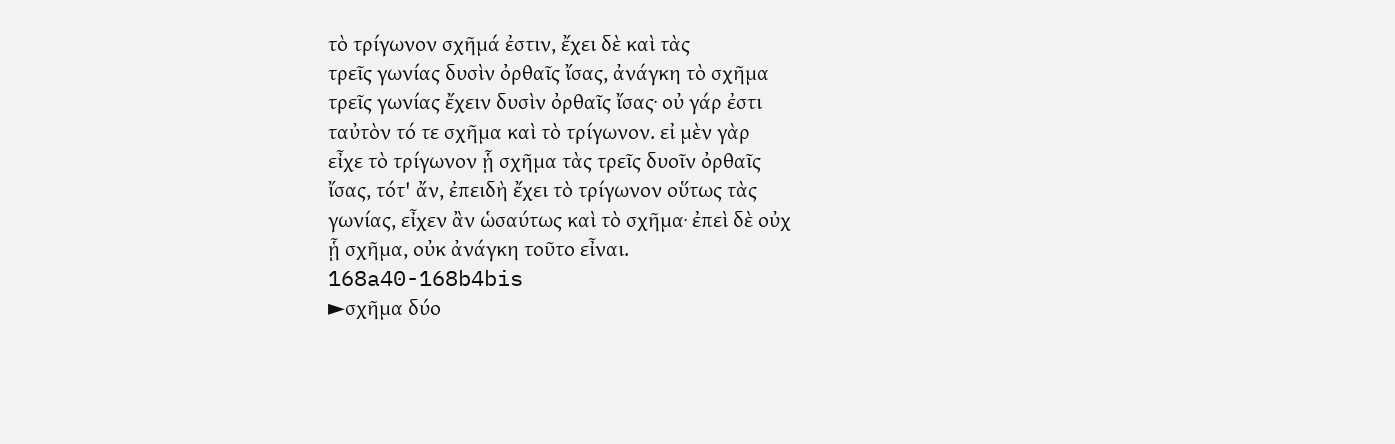τὸ τρίγωνον σχῆμά ἐστιν, ἔχει δὲ καὶ τὰς
τρεῖς γωνίας δυσὶν ὀρθαῖς ἴσας, ἀνάγκη τὸ σχῆμα
τρεῖς γωνίας ἔχειν δυσὶν ὀρθαῖς ἴσας· οὐ γάρ ἐστι
ταὐτὸν τό τε σχῆμα καὶ τὸ τρίγωνον. εἰ μὲν γὰρ
εἶχε τὸ τρίγωνον ᾗ σχῆμα τὰς τρεῖς δυοῖν ὀρθαῖς
ἴσας, τότ' ἄν, ἐπειδὴ ἔχει τὸ τρίγωνον οὕτως τὰς
γωνίας, εἶχεν ἂν ὡσαύτως καὶ τὸ σχῆμα· ἐπεὶ δὲ οὐχ
ᾗ σχῆμα, οὐκ ἀνάγκη τοῦτο εἶναι.
168a40-168b4bis
►σχῆμα δύο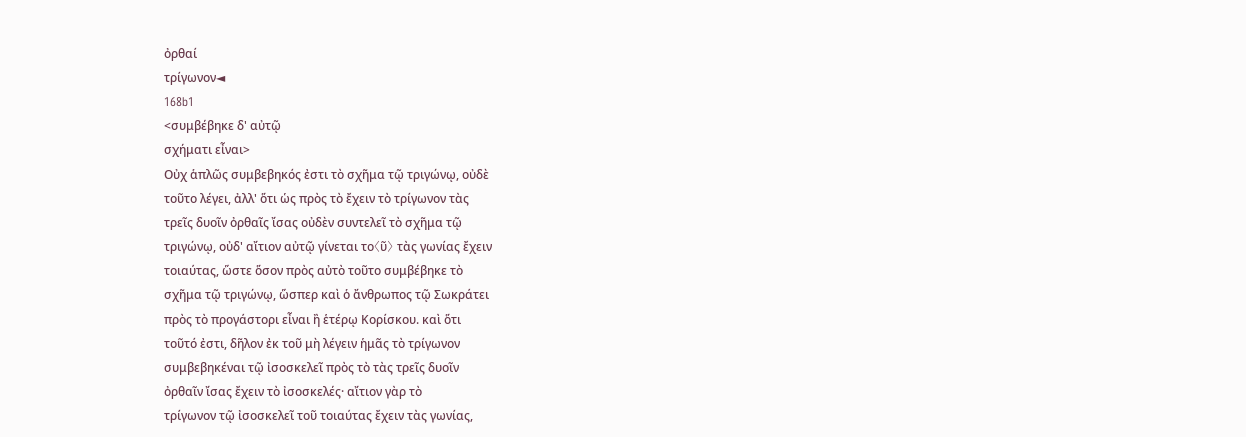ὀρθαί
τρίγωνον◄
168b1
<συμβέβηκε δ' αὐτῷ
σχήματι εἶναι>
Οὐχ ἁπλῶς συμβεβηκός ἐστι τὸ σχῆμα τῷ τριγώνῳ, οὐδὲ
τοῦτο λέγει, ἀλλ' ὅτι ὡς πρὸς τὸ ἔχειν τὸ τρίγωνον τὰς
τρεῖς δυοῖν ὀρθαῖς ἴσας οὐδὲν συντελεῖ τὸ σχῆμα τῷ
τριγώνῳ, οὐδ' αἴτιον αὐτῷ γίνεται το〈ῦ〉 τὰς γωνίας ἔχειν
τοιαύτας, ὥστε ὅσον πρὸς αὐτὸ τοῦτο συμβέβηκε τὸ
σχῆμα τῷ τριγώνῳ, ὥσπερ καὶ ὁ ἄνθρωπος τῷ Σωκράτει
πρὸς τὸ προγάστορι εἶναι ἢ ἑτέρῳ Κορίσκου. καὶ ὅτι
τοῦτό ἐστι, δῆλον ἐκ τοῦ μὴ λέγειν ἡμᾶς τὸ τρίγωνον
συμβεβηκέναι τῷ ἰσοσκελεῖ πρὸς τὸ τὰς τρεῖς δυοῖν
ὀρθαῖν ἴσας ἔχειν τὸ ἰσοσκελές· αἴτιον γὰρ τὸ
τρίγωνον τῷ ἰσοσκελεῖ τοῦ τοιαύτας ἔχειν τὰς γωνίας,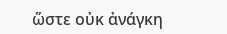ὥστε οὐκ ἀνάγκη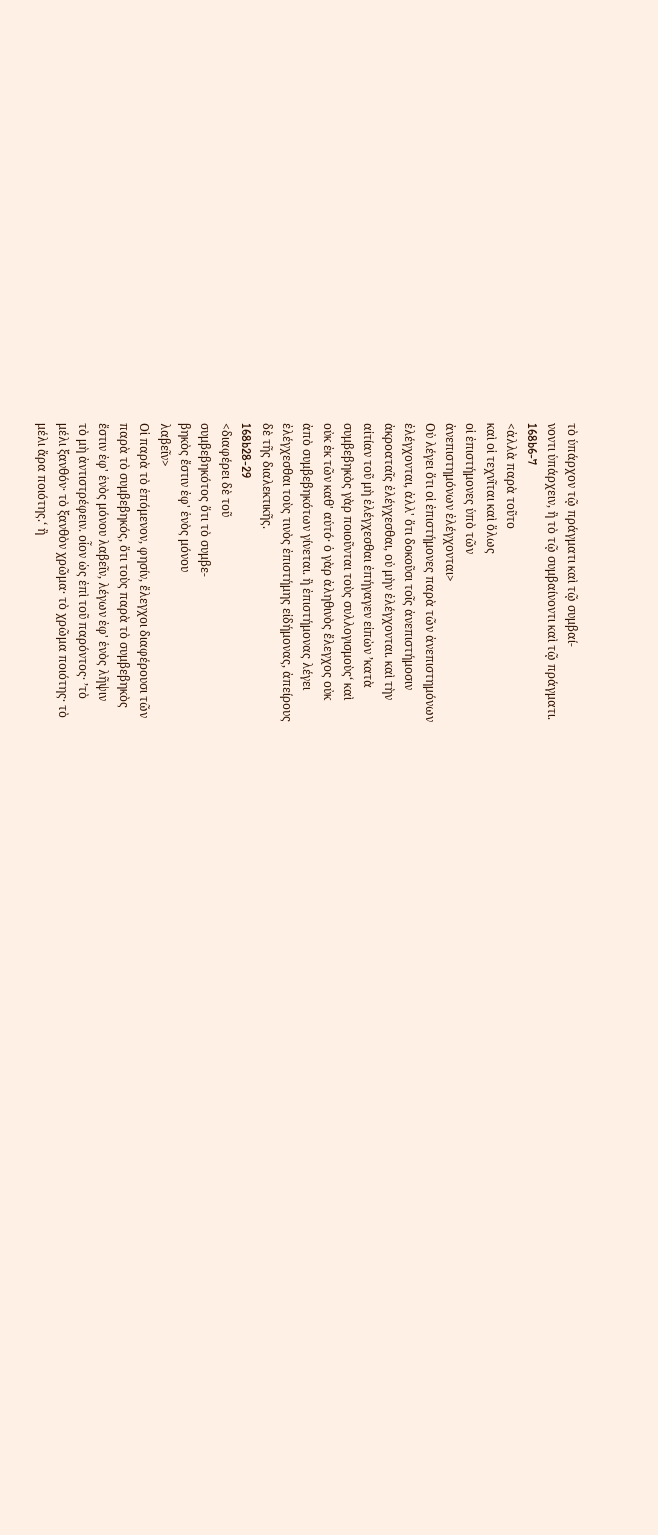τὸ ὑπάρχον τῷ πράγματι καὶ τῷ συμβαί-
νοντι ὑπάρχειν, ἢ τὸ τῷ συμβαίνοντι καὶ τῷ πράγματι.
168b6-7
<ἀλλὰ παρὰ τοῦτο
καὶ οἱ τεχνῖται καὶ ὅλως
οἱ ἐπιστήμονες ὑπὸ τῶν
ἀνεπιστημόνων ἐλέγχονται>
Οὐ λέγει ὅτι οἱ ἐπιστήμονες παρὰ τῶν ἀνεπιστημόνων
ἐλέγχονται, ἀλλ' ὅτι δοκοῦσι τοῖς ἀνεπιστήμοσιν
ἀκροαταῖς ἐλέγχεσθαι, οὐ μὴν ἐλέγχονται. καὶ τὴν
αἰτίαν τοῦ μὴ ἐλέγχεσθαι ἐπήγαγεν εἰπὼν ’κατὰ
συμβεβηκὸς γὰρ ποιοῦνται τοὺς συλλογισμοὺς‘ καὶ
οὐκ ἐκ τῶν καθ' αὑτό· ὁ γὰρ ἀληθινὸς ἔλεγχος οὐκ
ἀπὸ συμβεβηκότων γίνεται. ἢ ἐπιστήμονας λέγει
ἐλέγχεσθαι τοὺς τινὸς ἐπιστήμης εἰδήμονας, ἀπείρους
δὲ τῆς διαλεκτικῆς.
168b28-29
<διαφέρει δὲ τοῦ
συμβεβηκότος ὅτι τὸ συμβε-
βηκὸς ἔστιν ἐφ' ἑνὸς μόνου
λαβεῖν>
Οἱ παρὰ τὸ ἑπόμενον, φησίν, ἔλεγχοι διαφέρουσι τῶν
παρὰ τὸ συμβεβηκός, ὅτι τοὺς παρὰ τὸ συμβεβηκὸς
ἔστιν ἐφ' ἑνὸς μόνου λαβεῖν, λέγων ἐφ' ἑνὸς λῆψιν
τὸ μὴ ἀντιστρέφειν. οἷον ὡς ἐπὶ τοῦ παρόντος· ’τὸ
μέλι ξανθόν· τὸ ξανθὸν χρῶμα· τὸ χρῶμα ποιότης· τὸ
μέλι ἄρα ποιότης.‘ ἢ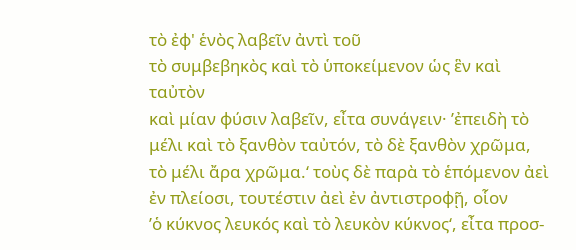τὸ ἐφ' ἑνὸς λαβεῖν ἀντὶ τοῦ
τὸ συμβεβηκὸς καὶ τὸ ὑποκείμενον ὡς ἓν καὶ ταὐτὸν
καὶ μίαν φύσιν λαβεῖν, εἶτα συνάγειν· ’ἐπειδὴ τὸ
μέλι καὶ τὸ ξανθὸν ταὐτόν, τὸ δὲ ξανθὸν χρῶμα,
τὸ μέλι ἄρα χρῶμα.‘ τοὺς δὲ παρὰ τὸ ἑπόμενον ἀεὶ
ἐν πλείοσι, τουτέστιν ἀεὶ ἐν ἀντιστροφῇ, οἷον
’ὁ κύκνος λευκός καὶ τὸ λευκὸν κύκνος‘, εἶτα προσ-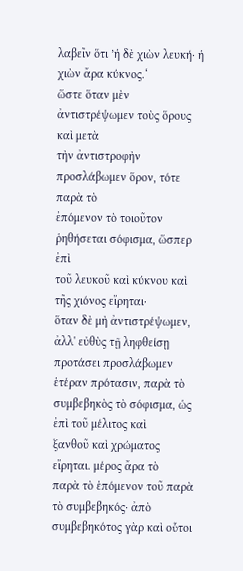λαβεῖν ὅτι ’ἡ δὲ χιὼν λευκή· ἡ χιὼν ἄρα κύκνος.‘
ὥστε ὅταν μὲν ἀντιστρέψωμεν τοὺς ὅρους καὶ μετὰ
τὴν ἀντιστροφὴν προσλάβωμεν ὅρον, τότε παρὰ τὸ
ἐπόμενον τὸ τοιοῦτον ῥηθήσεται σόφισμα, ὥσπερ ἐπὶ
τοῦ λευκοῦ καὶ κύκνου καὶ τῆς χιόνος εἴρηται·
ὅταν δὲ μὴ ἀντιστρέψωμεν, ἀλλ' εὐθὺς τῇ ληφθείσῃ
προτάσει προσλάβωμεν ἑτέραν πρότασιν, παρὰ τὸ
συμβεβηκὸς τὸ σόφισμα, ὡς ἐπὶ τοῦ μέλιτος καὶ
ξανθοῦ καὶ χρώματος εἴρηται. μέρος ἄρα τὸ
παρὰ τὸ ἑπόμενον τοῦ παρὰ τὸ συμβεβηκός· ἀπὸ
συμβεβηκότος γὰρ καὶ οὗτοι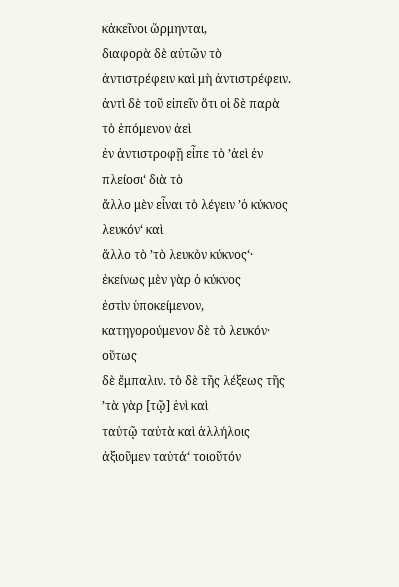κἀκεῖνοι ὥρμηνται,
διαφορὰ δὲ αὐτῶν τὸ ἀντιστρέφειν καὶ μὴ ἀντιστρέφειν.
ἀντὶ δὲ τοῦ εἰπεῖν ὅτι οἱ δὲ παρὰ τὸ ἑπόμενον ἀεὶ
ἐν ἀντιστροφῇ εἶπε τὸ ’ἀεὶ ἐν πλείοσι‘ διὰ τὸ
ἄλλο μὲν εἶναι τὸ λέγειν ’ὁ κύκνος λευκόν‘ καὶ
ἄλλο τὸ ’τὸ λευκὸν κύκνος‘· ἐκείνως μὲν γὰρ ὁ κύκνος
ἐστὶν ὑποκείμενον, κατηγορούμενον δὲ τὸ λευκόν· οὕτως
δὲ ἔμπαλιν. τὸ δὲ τῆς λέξεως τῆς ’τὰ γὰρ [τῷ] ἑνὶ καὶ
ταὐτῷ ταὐτὰ καὶ ἀλλήλοις ἀξιοῦμεν ταὐτά‘ τοιοῦτόν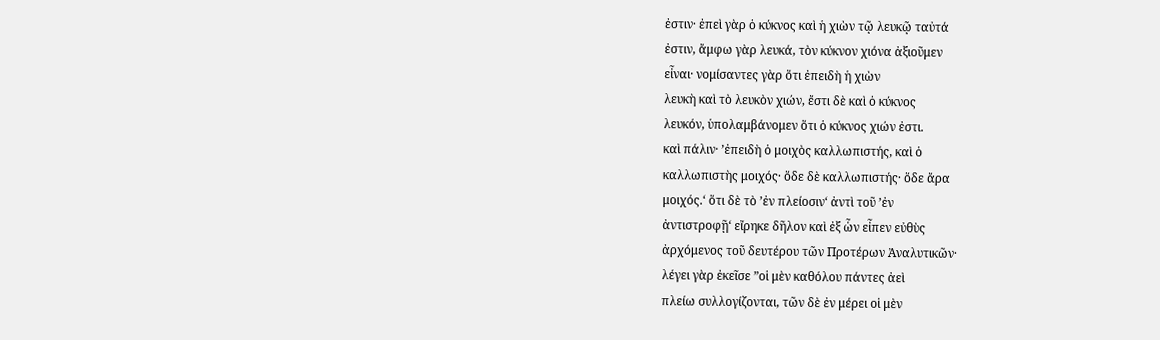ἐστιν· ἐπεὶ γὰρ ὁ κύκνος καὶ ἡ χιὼν τῷ λευκῷ ταὐτά
ἐστιν, ἄμφω γὰρ λευκά, τὸν κύκνον χιόνα ἀξιοῦμεν
εἶναι· νομίσαντες γὰρ ὅτι ἐπειδὴ ἡ χιὼν
λευκὴ καὶ τὸ λευκὸν χιών, ἔστι δὲ καὶ ὁ κύκνος
λευκόν, ὑπολαμβάνομεν ὅτι ὁ κύκνος χιών ἐστι.
καὶ πάλιν· ’ἐπειδὴ ὁ μοιχὸς καλλωπιστής, καὶ ὁ
καλλωπιστὴς μοιχός· ὅδε δὲ καλλωπιστής· ὅδε ἄρα
μοιχός.‘ ὅτι δὲ τὸ ’ἐν πλείοσιν‘ ἀντὶ τοῦ ’ἐν
ἀντιστροφῇ‘ εἴρηκε δῆλον καὶ ἐξ ὧν εἶπεν εὐθὺς
ἀρχόμενος τοῦ δευτέρου τῶν Προτέρων Ἀναλυτικῶν·
λέγει γὰρ ἐκεῖσε ”οἱ μὲν καθόλου πάντες ἀεὶ
πλείω συλλογίζονται, τῶν δὲ ἐν μέρει οἱ μὲν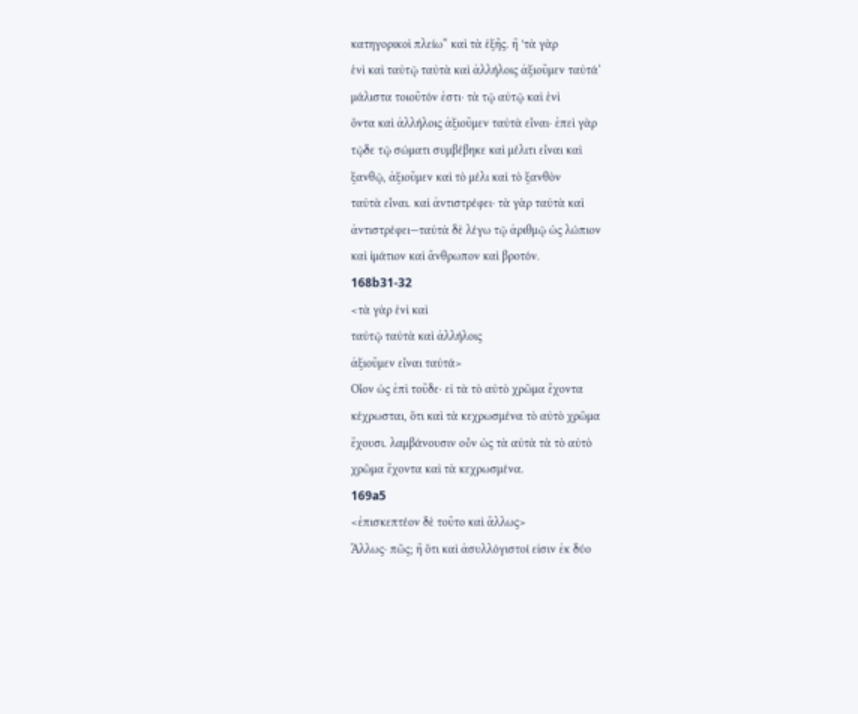κατηγορικοὶ πλείω“ καὶ τὰ ἑξῆς. ἢ ’τὰ γὰρ
ἑνὶ καὶ ταὐτῷ ταὐτὰ καὶ ἀλλήλοις ἀξιοῦμεν ταὐτά‘
μάλιστα τοιοῦτόν ἐστι· τὰ τῷ αὐτῷ καὶ ἑνὶ
ὄντα καὶ ἀλλήλοις ἀξιοῦμεν ταὐτὰ εἶναι· ἐπεὶ γὰρ
τῷδε τῷ σώματι συμβέβηκε καὶ μέλιτι εἶναι καὶ
ξανθῷ, ἀξιοῦμεν καὶ τὸ μέλι καὶ τὸ ξανθὸν
ταὐτὰ εἶναι. καὶ ἀντιστρέφει· τὰ γὰρ ταὐτὰ καὶ
ἀντιστρέφει—ταὐτὰ δὲ λέγω τῷ ἀριθμῷ ὡς λώπιον
καὶ ἱμάτιον καὶ ἄνθρωπον καὶ βροτόν.
168b31-32
<τὰ γὰρ ἑνὶ καὶ
ταὐτῷ ταὐτὰ καὶ ἀλλήλοις
ἀξιοῦμεν εἶναι ταὐτά>
Οἷον ὡς ἐπὶ τοῦδε· εἰ τὰ τὸ αὐτὸ χρῶμα ἔχοντα
κέχρωσται, ὅτι καὶ τὰ κεχρωσμένα τὸ αὐτὸ χρῶμα
ἔχουσι. λαμβάνουσιν οὖν ὡς τὰ αὐτὰ τὰ τὸ αὐτὸ
χρῶμα ἔχοντα καὶ τὰ κεχρωσμένα.
169a5
<ἐπισκεπτέον δὲ τοῦτο καὶ ἄλλως>
Ἄλλως· πῶς; ἢ ὅτι καὶ ἀσυλλόγιστοί εἰσιν ἐκ δύο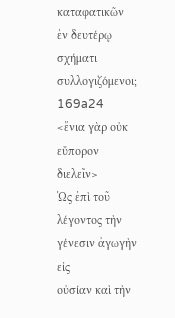καταφατικῶν ἐν δευτέρῳ σχήματι συλλογιζόμενοι;
169a24
<ἔνια γὰρ οὐκ εὔπορον διελεῖν>
Ὡς ἐπὶ τοῦ λέγοντος τὴν γένεσιν ἀγωγὴν εἰς
οὐσίαν καὶ τὴν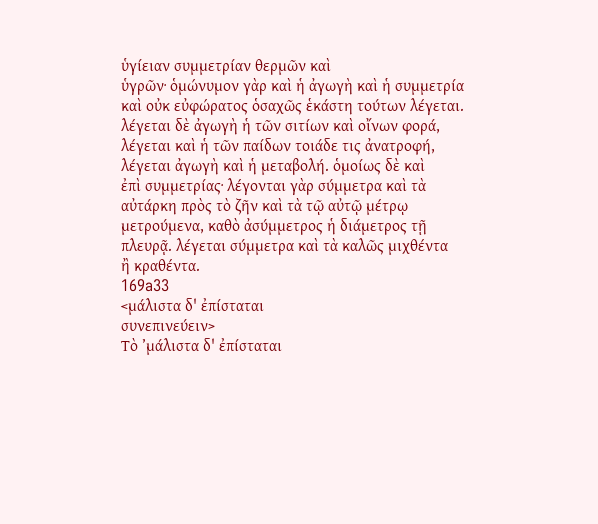ὑγίειαν συμμετρίαν θερμῶν καὶ
ὑγρῶν· ὁμώνυμον γὰρ καὶ ἡ ἀγωγὴ καὶ ἡ συμμετρία
καὶ οὐκ εὐφώρατος ὁσαχῶς ἑκάστη τούτων λέγεται.
λέγεται δὲ ἀγωγὴ ἡ τῶν σιτίων καὶ οἴνων φορά,
λέγεται καὶ ἡ τῶν παίδων τοιάδε τις ἀνατροφή,
λέγεται ἀγωγὴ καὶ ἡ μεταβολή. ὁμοίως δὲ καὶ
ἐπὶ συμμετρίας· λέγονται γὰρ σύμμετρα καὶ τὰ
αὐτάρκη πρὸς τὸ ζῆν καὶ τὰ τῷ αὐτῷ μέτρῳ
μετρούμενα, καθὸ ἀσύμμετρος ἡ διάμετρος τῇ
πλευρᾷ. λέγεται σύμμετρα καὶ τὰ καλῶς μιχθέντα
ἢ κραθέντα.
169a33
<μάλιστα δ' ἐπίσταται
συνεπινεύειν>
Τὸ ’μάλιστα δ' ἐπίσταται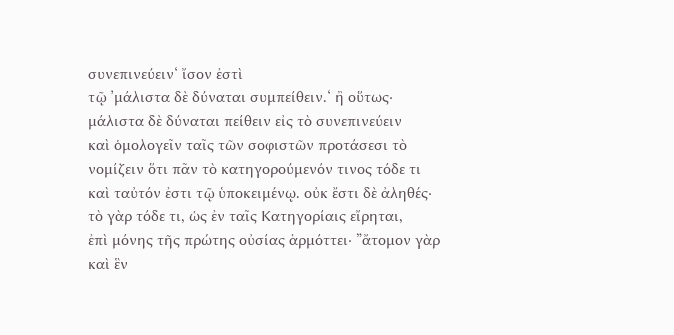συνεπινεύειν‘ ἴσον ἐστὶ
τῷ ’μάλιστα δὲ δύναται συμπείθειν.‘ ἢ οὕτως·
μάλιστα δὲ δύναται πείθειν εἰς τὸ συνεπινεύειν
καὶ ὁμολογεῖν ταῖς τῶν σοφιστῶν προτάσεσι τὸ
νομίζειν ὅτι πᾶν τὸ κατηγορούμενόν τινος τόδε τι
καὶ ταὐτόν ἐστι τῷ ὑποκειμένῳ. οὐκ ἔστι δὲ ἀληθές·
τὸ γὰρ τόδε τι, ὡς ἐν ταῖς Κατηγορίαις εἴρηται,
ἐπὶ μόνης τῆς πρώτης οὐσίας ἁρμόττει· ”ἄτομον γὰρ
καὶ ἓν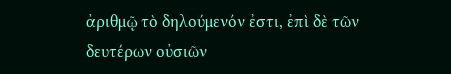ἀριθμῷ τὸ δηλούμενόν ἐστι, ἐπὶ δὲ τῶν
δευτέρων οὐσιῶν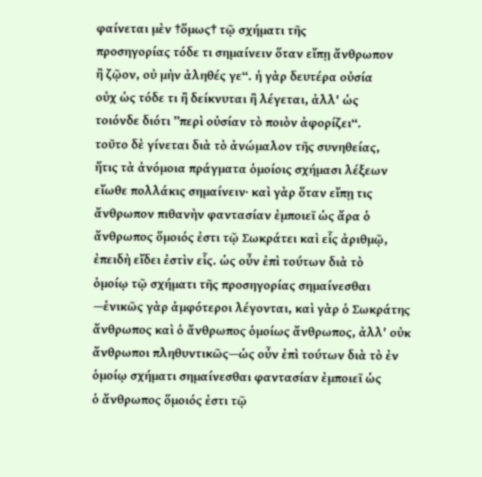φαίνεται μὲν †ὅμως† τῷ σχήματι τῆς
προσηγορίας τόδε τι σημαίνειν ὅταν εἴπῃ ἄνθρωπον
ἢ ζῷον, οὐ μὴν ἀληθές γε“. ἡ γὰρ δευτέρα οὐσία
οὐχ ὡς τόδε τι ἢ δείκνυται ἢ λέγεται, ἀλλ' ὡς
τοιόνδε διότι ”περὶ οὐσίαν τὸ ποιὸν ἀφορίζει“.
τοῦτο δὲ γίνεται διὰ τὸ ἀνώμαλον τῆς συνηθείας,
ἥτις τὰ ἀνόμοια πράγματα ὁμοίοις σχήμασι λέξεων
εἴωθε πολλάκις σημαίνειν· καὶ γὰρ ὅταν εἴπῃ τις
ἄνθρωπον πιθανὴν φαντασίαν ἐμποιεῖ ὡς ἄρα ὁ
ἄνθρωπος ὅμοιός ἐστι τῷ Σωκράτει καὶ εἷς ἀριθμῷ,
ἐπειδὴ εἴδει ἐστὶν εἷς. ὡς οὖν ἐπὶ τούτων διὰ τὸ
ὁμοίῳ τῷ σχήματι τῆς προσηγορίας σημαίνεσθαι
—ἑνικῶς γὰρ ἀμφότεροι λέγονται, καὶ γὰρ ὁ Σωκράτης
ἄνθρωπος καὶ ὁ ἄνθρωπος ὁμοίως ἄνθρωπος, ἀλλ' οὐκ
ἄνθρωποι πληθυντικῶς—ὡς οὖν ἐπὶ τούτων διὰ τὸ ἐν
ὁμοίῳ σχήματι σημαίνεσθαι φαντασίαν ἐμποιεῖ ὡς
ὁ ἄνθρωπος ὅμοιός ἐστι τῷ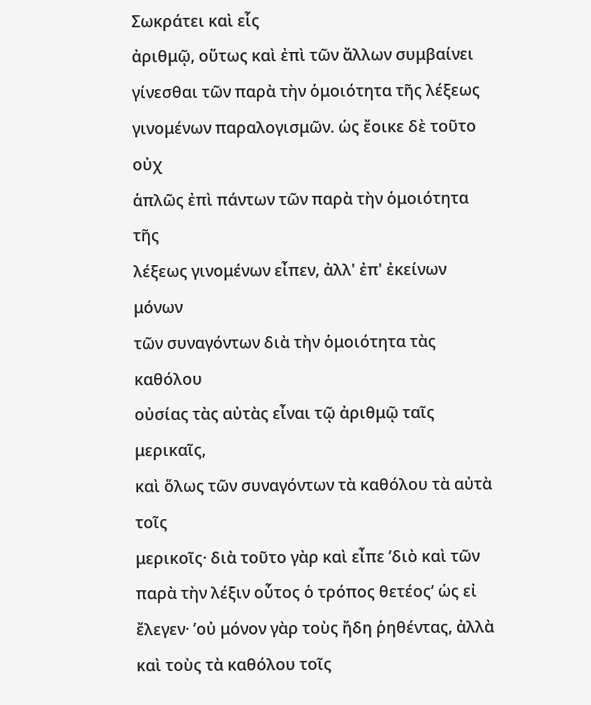Σωκράτει καὶ εἷς
ἀριθμῷ, οὕτως καὶ ἐπὶ τῶν ἄλλων συμβαίνει
γίνεσθαι τῶν παρὰ τὴν ὁμοιότητα τῆς λέξεως
γινομένων παραλογισμῶν. ὡς ἔοικε δὲ τοῦτο οὐχ
ἁπλῶς ἐπὶ πάντων τῶν παρὰ τὴν ὁμοιότητα τῆς
λέξεως γινομένων εἶπεν, ἀλλ' ἐπ' ἐκείνων μόνων
τῶν συναγόντων διὰ τὴν ὁμοιότητα τὰς καθόλου
οὐσίας τὰς αὐτὰς εἶναι τῷ ἀριθμῷ ταῖς μερικαῖς,
καὶ ὅλως τῶν συναγόντων τὰ καθόλου τὰ αὐτὰ τοῖς
μερικοῖς· διὰ τοῦτο γὰρ καὶ εἶπε ’διὸ καὶ τῶν
παρὰ τὴν λέξιν οὗτος ὁ τρόπος θετέος‘ ὡς εἰ
ἔλεγεν· ’οὐ μόνον γὰρ τοὺς ἤδη ῥηθέντας, ἀλλὰ
καὶ τοὺς τὰ καθόλου τοῖς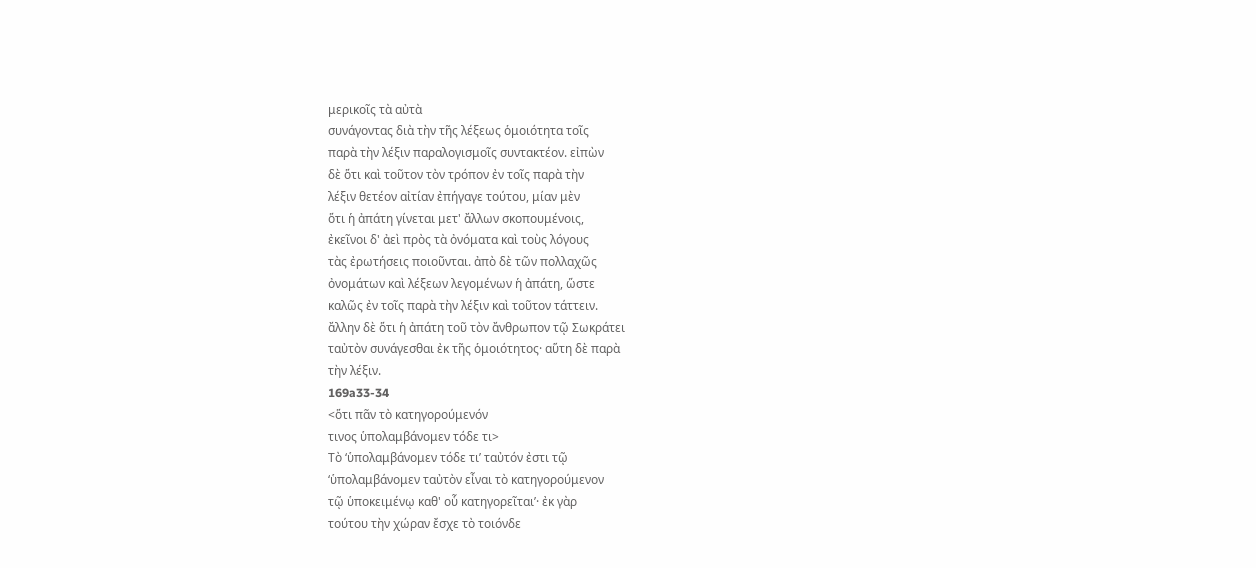μερικοῖς τὰ αὐτὰ
συνάγοντας διὰ τὴν τῆς λέξεως ὁμοιότητα τοῖς
παρὰ τὴν λέξιν παραλογισμοῖς συντακτέον. εἰπὼν
δὲ ὅτι καὶ τοῦτον τὸν τρόπον ἐν τοῖς παρὰ τὴν
λέξιν θετέον αἰτίαν ἐπήγαγε τούτου, μίαν μὲν
ὅτι ἡ ἀπάτη γίνεται μετ' ἄλλων σκοπουμένοις,
ἐκεῖνοι δ' ἀεὶ πρὸς τὰ ὀνόματα καὶ τοὺς λόγους
τὰς ἐρωτήσεις ποιοῦνται. ἀπὸ δὲ τῶν πολλαχῶς
ὀνομάτων καὶ λέξεων λεγομένων ἡ ἀπάτη, ὥστε
καλῶς ἐν τοῖς παρὰ τὴν λέξιν καὶ τοῦτον τάττειν.
ἄλλην δὲ ὅτι ἡ ἀπάτη τοῦ τὸν ἄνθρωπον τῷ Σωκράτει
ταὐτὸν συνάγεσθαι ἐκ τῆς ὁμοιότητος· αὕτη δὲ παρὰ
τὴν λέξιν.
169a33-34
<ὅτι πᾶν τὸ κατηγορούμενόν
τινος ὑπολαμβάνομεν τόδε τι>
Τὸ ‘ὑπολαμβάνομεν τόδε τι’ ταὐτόν ἐστι τῷ
‘ὑπολαμβάνομεν ταὐτὸν εἶναι τὸ κατηγορούμενον
τῷ ὑποκειμένῳ καθ' οὗ κατηγορεῖται’· ἐκ γὰρ
τούτου τὴν χώραν ἔσχε τὸ τοιόνδε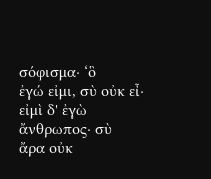σόφισμα· ‘ὃ
ἐγώ εἰμι, σὺ οὐκ εἶ· εἰμὶ δ' ἐγὼ ἄνθρωπος· σὺ
ἄρα οὐκ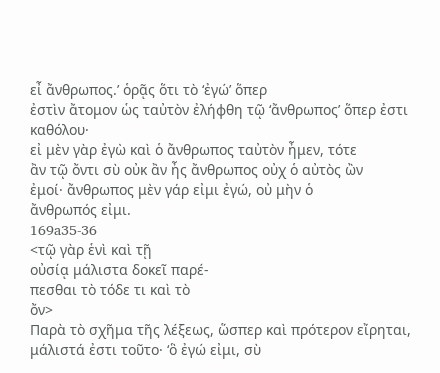εἶ ἄνθρωπος.’ ὁρᾷς ὅτι τὸ ‘ἐγώ’ ὅπερ
ἐστὶν ἄτομον ὡς ταὐτὸν ἐλήφθη τῷ ‘ἄνθρωπος’ ὅπερ ἐστι καθόλου·
εἰ μὲν γὰρ ἐγὼ καὶ ὁ ἄνθρωπος ταὐτὸν ἦμεν, τότε
ἂν τῷ ὄντι σὺ οὐκ ἂν ἦς ἄνθρωπος οὐχ ὁ αὐτὸς ὢν
ἐμοί· ἄνθρωπος μὲν γάρ εἰμι ἐγώ, οὐ μὴν ὁ
ἄνθρωπός εἰμι.
169a35-36
<τῷ γὰρ ἑνὶ καὶ τῇ
οὐσίᾳ μάλιστα δοκεῖ παρέ-
πεσθαι τὸ τόδε τι καὶ τὸ
ὄν>
Παρὰ τὸ σχῆμα τῆς λέξεως, ὥσπερ καὶ πρότερον εἴρηται,
μάλιστά ἐστι τοῦτο· ‘ὃ ἐγώ εἰμι, σὺ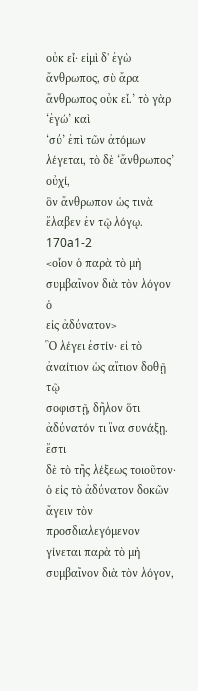οὐκ εἶ· εἰμὶ δ' ἐγὼ
ἄνθρωπος, σὺ ἄρα ἄνθρωπος οὐκ εἶ.’ τὸ γὰρ ‘ἐγώ’ καὶ
‘σύ’ ἐπὶ τῶν ἀτόμων λέγεται, τὸ δὲ ‘ἄνθρωπος’ οὐχί,
ὃν ἄνθρωπον ὡς τινὰ ἔλαβεν ἐν τῷ λόγῳ.
170a1-2
<οἷον ὁ παρὰ τὸ μὴ
συμβαῖνον διὰ τὸν λόγον ὁ
εἰς ἀδύνατον>
Ὃ λέγει ἐστίν· εἰ τὸ ἀναίτιον ὡς αἴτιον δοθῇ τῷ
σοφιστῇ, δῆλον ὅτι ἀδύνατόν τι ἵνα συνάξῃ. ἔστι
δὲ τὸ τῆς λέξεως τοιοῦτον· ὁ εἰς τὸ ἀδύνατον δοκῶν
ἄγειν τὸν προσδιαλεγόμενον γίνεται παρὰ τὸ μὴ
συμβαῖνον διὰ τὸν λόγον,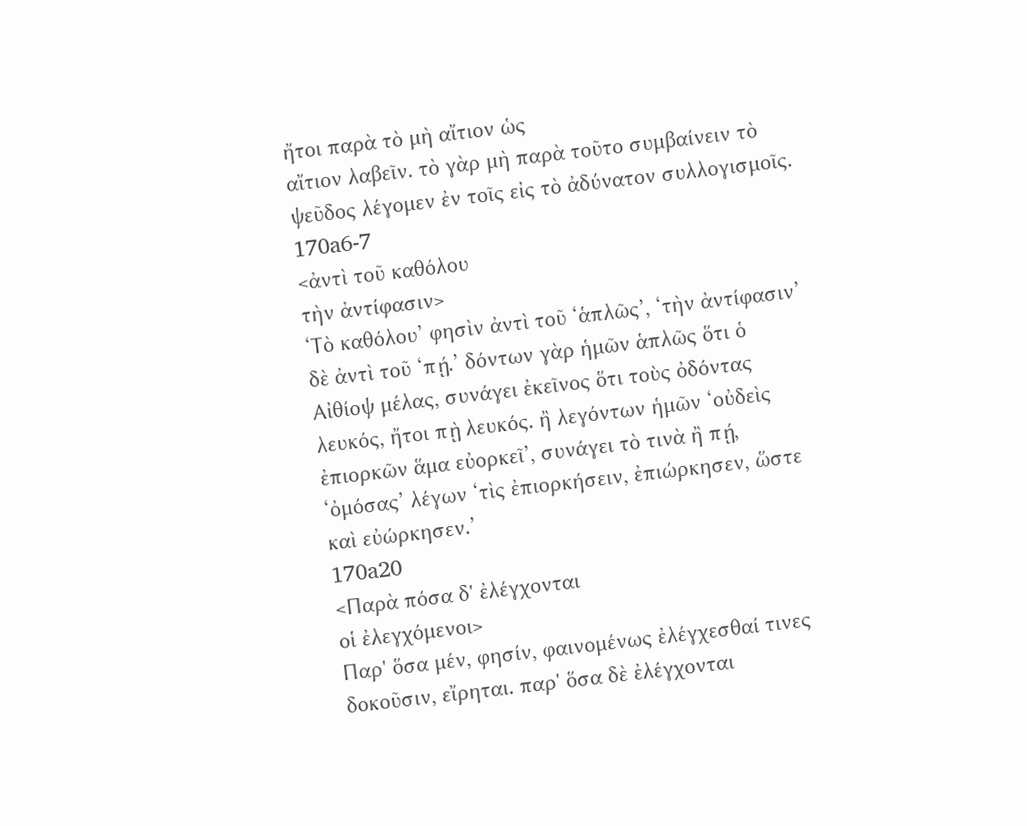ἤτοι παρὰ τὸ μὴ αἴτιον ὡς
αἴτιον λαβεῖν. τὸ γὰρ μὴ παρὰ τοῦτο συμβαίνειν τὸ
ψεῦδος λέγομεν ἐν τοῖς εἰς τὸ ἀδύνατον συλλογισμοῖς.
170a6-7
<ἀντὶ τοῦ καθόλου
τὴν ἀντίφασιν>
‘Τὸ καθόλου’ φησὶν ἀντὶ τοῦ ‘ἁπλῶς’, ‘τὴν ἀντίφασιν’
δὲ ἀντὶ τοῦ ‘πῄ.’ δόντων γὰρ ἡμῶν ἁπλῶς ὅτι ὁ
Αἰθίοψ μέλας, συνάγει ἐκεῖνος ὅτι τοὺς ὀδόντας
λευκός, ἤτοι πῂ λευκός. ἢ λεγόντων ἡμῶν ‘οὐδεὶς
ἐπιορκῶν ἅμα εὐορκεῖ’, συνάγει τὸ τινὰ ἢ πῄ,
‘ὀμόσας’ λέγων ‘τὶς ἐπιορκήσειν, ἐπιώρκησεν, ὥστε
καὶ εὐώρκησεν.’
170a20
<Παρὰ πόσα δ' ἐλέγχονται
οἱ ἐλεγχόμενοι>
Παρ' ὅσα μέν, φησίν, φαινομένως ἐλέγχεσθαί τινες
δοκοῦσιν, εἴρηται. παρ' ὅσα δὲ ἐλέγχονται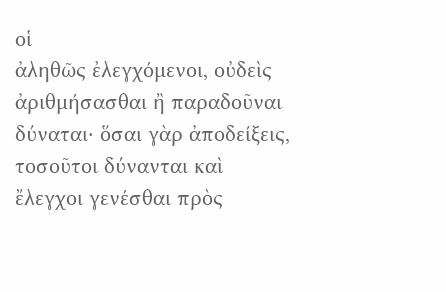οἱ
ἀληθῶς ἐλεγχόμενοι, οὐδεὶς ἀριθμήσασθαι ἢ παραδοῦναι
δύναται· ὅσαι γὰρ ἀποδείξεις, τοσοῦτοι δύνανται καὶ
ἔλεγχοι γενέσθαι πρὸς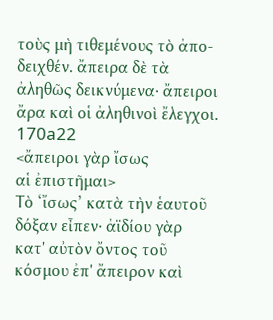τοὺς μὴ τιθεμένους τὸ ἀπο-
δειχθέν. ἄπειρα δὲ τὰ ἀληθῶς δεικνύμενα· ἄπειροι
ἄρα καὶ οἱ ἀληθινοὶ ἔλεγχοι.
170a22
<ἄπειροι γὰρ ἴσως
αἱ ἐπιστῆμαι>
Τὸ ‘ἴσως’ κατὰ τὴν ἑαυτοῦ δόξαν εἶπεν· ἀϊδίου γὰρ
κατ' αὐτὸν ὄντος τοῦ κόσμου ἐπ' ἄπειρον καὶ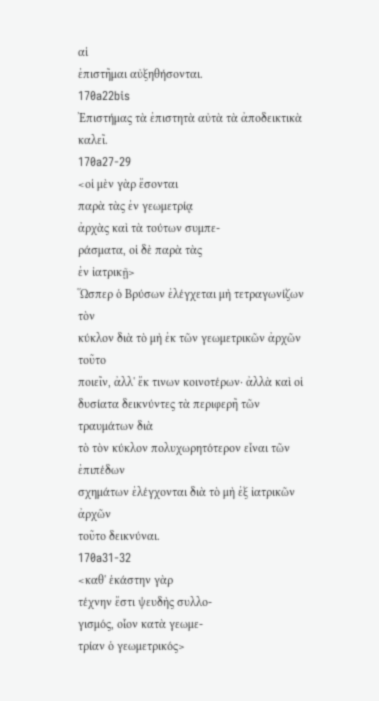αἱ
ἐπιστῆμαι αὐξηθήσονται.
170a22bis
Ἐπιστήμας τὰ ἐπιστητὰ αὐτὰ τὰ ἀποδεικτικὰ καλεῖ.
170a27-29
<οἱ μὲν γὰρ ἔσονται
παρὰ τὰς ἐν γεωμετρίᾳ
ἀρχὰς καὶ τὰ τούτων συμπε-
ράσματα, οἱ δὲ παρὰ τὰς
ἐν ἰατρικῇ>
Ὥσπερ ὁ Βρύσων ἐλέγχεται μὴ τετραγωνίζων τὸν
κύκλον διὰ τὸ μὴ ἐκ τῶν γεωμετρικῶν ἀρχῶν τοῦτο
ποιεῖν, ἀλλ' ἔκ τινων κοινοτέρων· ἀλλὰ καὶ οἱ
δυσίατα δεικνύντες τὰ περιφερῆ τῶν τραυμάτων διὰ
τὸ τὸν κύκλον πολυχωρητότερον εἶναι τῶν ἐπιπέδων
σχημάτων ἐλέγχονται διὰ τὸ μὴ ἐξ ἰατρικῶν ἀρχῶν
τοῦτο δεικνύναι.
170a31-32
<καθ' ἑκάστην γὰρ
τέχνην ἔστι ψευδὴς συλλο-
γισμός, οἷον κατὰ γεωμε-
τρίαν ὁ γεωμετρικός>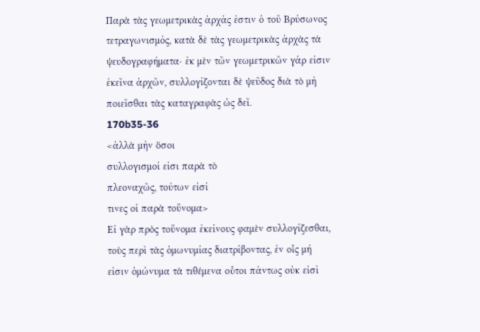Παρὰ τὰς γεωμετρικὰς ἀρχάς ἐστιν ὁ τοῦ Βρύσωνος
τετραγωνισμός, κατὰ δὲ τὰς γεωμετρικὰς ἀρχὰς τὰ
ψευδογραφήματα· ἐκ μὲν τῶν γεωμετρικῶν γάρ εἰσιν
ἐκεῖνα ἀρχῶν, συλλογίζονται δὲ ψεῦδος διὰ τὸ μὴ
ποιεῖσθαι τὰς καταγραφὰς ὡς δεῖ.
170b35-36
<ἀλλὰ μὴν ὅσοι
συλλογισμοί εἰσι παρὰ τὸ
πλεοναχῶς, τούτων εἰσί
τινες οἱ παρὰ τοὔνομα>
Εἰ γὰρ πρὸς τοὔνομα ἐκείνους φαμὲν συλλογίζεσθαι,
τοὺς περὶ τὰς ὁμωνυμίας διατρίβοντας, ἐν οἷς μή
εἰσιν ὁμώνυμα τὰ τιθέμενα οὗτοι πάντως οὐκ εἰσὶ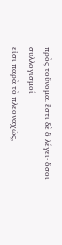πρὸς τοὔνομα. ἔστι δὲ ὃ λέγει· ὅσοι συλλογισμοί
εἰσι παρὰ τὸ πλεοναχῶς,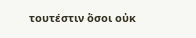τουτέστιν ὅσοι οὐκ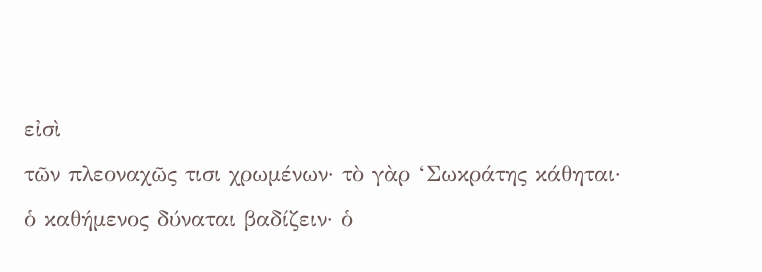εἰσὶ
τῶν πλεοναχῶς τισι χρωμένων· τὸ γὰρ ‘Σωκράτης κάθηται·
ὁ καθήμενος δύναται βαδίζειν· ὁ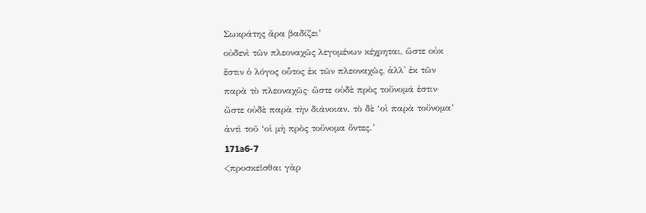Σωκράτης ἄρα βαδίζει’
οὐδενὶ τῶν πλεοναχῶς λεγομένων κέχρηται, ὥστε οὐκ
ἕστιν ὁ λόγος οὗτος ἐκ τῶν πλεοναχῶς, ἀλλ' ἐκ τῶν
παρὰ τὸ πλεοναχῶς· ὥστε οὐδὲ πρὸς τοὔνομά ἐστιν·
ὥστε οὐδὲ παρὰ τὴν διάνοιαν. τὸ δὲ ‘οἱ παρὰ τοὔνομα’
ἀντὶ τοῦ ‘οἱ μὴ πρὸς τοὔνομα ὄντες.’
171a6-7
<προσκεῖσθαι γὰρ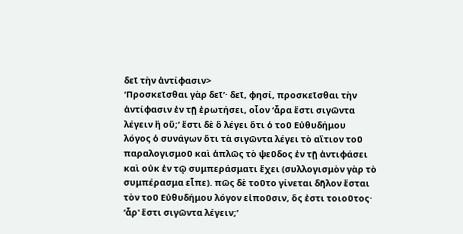δεῖ τὴν ἀντίφασιν>
‘Προσκεῖσθαι γὰρ δεῖ’· δεῖ, φησί, προσκεῖσθαι τὴν
ἀντίφασιν ἐν τῇ ἐρωτήσει, οἷον ‘ἆρα ἔστι σιγῶντα
λέγειν ἢ οὔ;’ ἔστι δὲ ὃ λέγει ὅτι ὁ τοῦ Εὐθυδήμου
λόγος ὁ συνάγων ὅτι τὰ σιγῶντα λέγει τὸ αἴτιον τοῦ
παραλογισμοῦ καὶ ἁπλῶς τὸ ψεῦδος ἐν τῇ ἀντιφάσει
καὶ οὐκ ἐν τῷ συμπεράσματι ἔχει (συλλογισμὸν γὰρ τὸ
συμπέρασμα εἶπε). πῶς δὲ τοῦτο γίνεται δῆλον ἔσται
τὸν τοῦ Εὐθυδήμου λόγον εἰποῦσιν, ὅς ἐστι τοιοῦτος·
‘ἆρ' ἔστι σιγῶντα λέγειν;’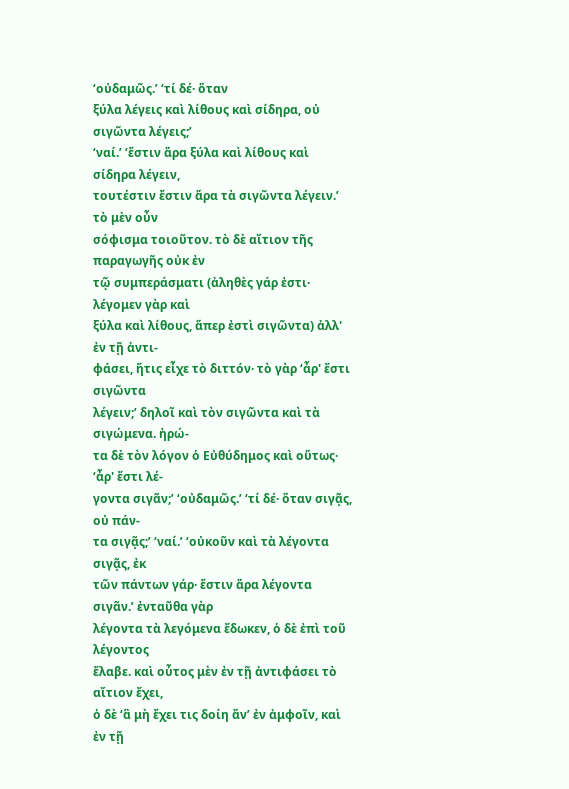‘οὐδαμῶς.’ ‘τί δέ· ὅταν
ξύλα λέγεις καὶ λίθους καὶ σίδηρα, οὐ σιγῶντα λέγεις;’
‘ναί.’ ‘ἔστιν ἄρα ξύλα καὶ λίθους καὶ σίδηρα λέγειν,
τουτέστιν ἔστιν ἄρα τὰ σιγῶντα λέγειν.’ τὸ μὲν οὖν
σόφισμα τοιοῦτον. τὸ δὲ αἴτιον τῆς παραγωγῆς οὐκ ἐν
τῷ συμπεράσματι (ἀληθὲς γάρ ἐστι· λέγομεν γὰρ καὶ
ξύλα καὶ λίθους, ἅπερ ἐστὶ σιγῶντα) ἀλλ' ἐν τῇ ἀντι-
φάσει, ἥτις εἶχε τὸ διττόν· τὸ γὰρ ‘ἆρ' ἔστι σιγῶντα
λέγειν;’ δηλοῖ καὶ τὸν σιγῶντα καὶ τὰ σιγώμενα. ἠρώ-
τα δὲ τὸν λόγον ὁ Εὐθύδημος καὶ οὕτως· ‘ἆρ' ἔστι λέ-
γοντα σιγᾶν;’ ‘οὐδαμῶς.’ ‘τί δέ· ὅταν σιγᾷς, οὐ πάν-
τα σιγᾷς;’ ‘ναί.’ ‘οὐκοῦν καὶ τὰ λέγοντα σιγᾷς, ἐκ
τῶν πάντων γάρ· ἔστιν ἄρα λέγοντα σιγᾶν.’ ἐνταῦθα γὰρ
λέγοντα τὰ λεγόμενα ἔδωκεν, ὁ δὲ ἐπὶ τοῦ λέγοντος
ἔλαβε. καὶ οὗτος μὲν ἐν τῇ ἀντιφάσει τὸ αἴτιον ἔχει,
ὁ δὲ ‘ἃ μὴ ἔχει τις δοίη ἄν’ ἐν ἀμφοῖν, καὶ ἐν τῇ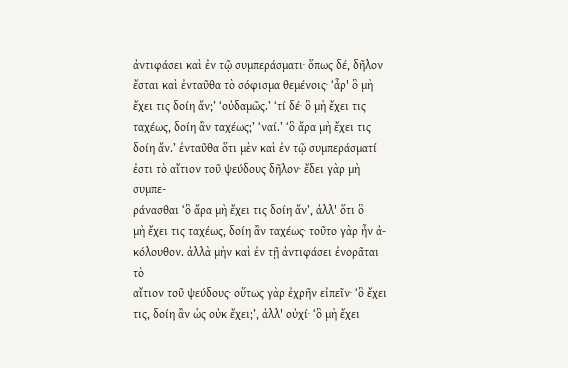ἀντιφάσει καὶ ἐν τῷ συμπεράσματι· ὅπως δέ, δῆλον
ἔσται καὶ ἐνταῦθα τὸ σόφισμα θεμένοις· ‘ἆρ' ὃ μὴ
ἔχει τις δοίη ἄν;’ ‘οὐδαμῶς.’ ‘τί δέ· ὃ μὴ ἔχει τις
ταχέως, δοίη ἂν ταχέως;’ ‘ναί.’ ‘ὃ ἄρα μὴ ἔχει τις
δοίη ἄν.’ ἐνταῦθα ὅτι μὲν καὶ ἐν τῷ συμπεράσματί
ἐστι τὸ αἴτιον τοῦ ψεύδους δῆλον· ἔδει γὰρ μὴ συμπε-
ράνασθαι ‘ὃ ἄρα μὴ ἔχει τις δοίη ἄν’, ἀλλ' ὅτι ὃ
μὴ ἔχει τις ταχέως, δοίη ἂν ταχέως· τοῦτο γὰρ ἦν ἀ-
κόλουθον. ἀλλὰ μὴν καὶ ἐν τῇ ἀντιφάσει ἐνορᾶται τὸ
αἴτιον τοῦ ψεύδους· οὕτως γὰρ ἐχρῆν εἰπεῖν· ‘ὃ ἔχει
τις, δοίη ἂν ὡς οὐκ ἔχει;’, ἀλλ' οὐχί· ‘ὃ μὴ ἔχει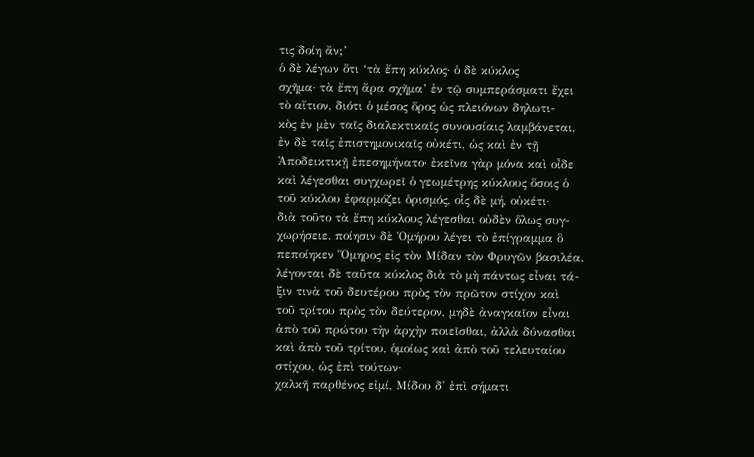τις δοίη ἄν;’
ὁ δὲ λέγων ὅτι ‘τὰ ἔπη κύκλος· ὁ δὲ κύκλος
σχῆμα· τὰ ἔπη ἄρα σχῆμα’ ἐν τῷ συμπεράσματι ἔχει
τὸ αἴτιον, διότι ὁ μέσος ὅρος ὡς πλειόνων δηλωτι-
κὸς ἐν μὲν ταῖς διαλεκτικαῖς συνουσίαις λαμβάνεται,
ἐν δὲ ταῖς ἐπιστημονικαῖς οὐκέτι, ὡς καὶ ἐν τῇ
Ἀποδεικτικῇ ἐπεσημήνατο· ἐκεῖνα γὰρ μόνα καὶ οἶδε
καὶ λέγεσθαι συγχωρεῖ ὁ γεωμέτρης κύκλους ὅσοις ὁ
τοῦ κύκλου ἐφαρμόζει ὁρισμός, οἷς δὲ μή, οὐκέτι·
διὰ τοῦτο τὰ ἔπη κύκλους λέγεσθαι οὐδὲν ὅλως συγ-
χωρήσειε. ποίησιν δὲ Ὁμήρου λέγει τὸ ἐπίγραμμα ὃ
πεποίηκεν Ὅμηρος εἰς τὸν Μίδαν τὸν Φρυγῶν βασιλέα.
λέγονται δὲ ταῦτα κύκλος διὰ τὸ μὴ πάντως εἶναι τά-
ξιν τινὰ τοῦ δευτέρου πρὸς τὸν πρῶτον στίχον καὶ
τοῦ τρίτου πρὸς τὸν δεύτερον, μηδὲ ἀναγκαῖον εἶναι
ἀπὸ τοῦ πρώτου τὴν ἀρχὴν ποιεῖσθαι, ἀλλὰ δύνασθαι
καὶ ἀπὸ τοῦ τρίτου, ὁμοίως καὶ ἀπὸ τοῦ τελευταίου
στίχου, ὡς ἐπὶ τούτων·
χαλκῆ παρθένος εἰμί, Μίδου δ' ἐπὶ σήματι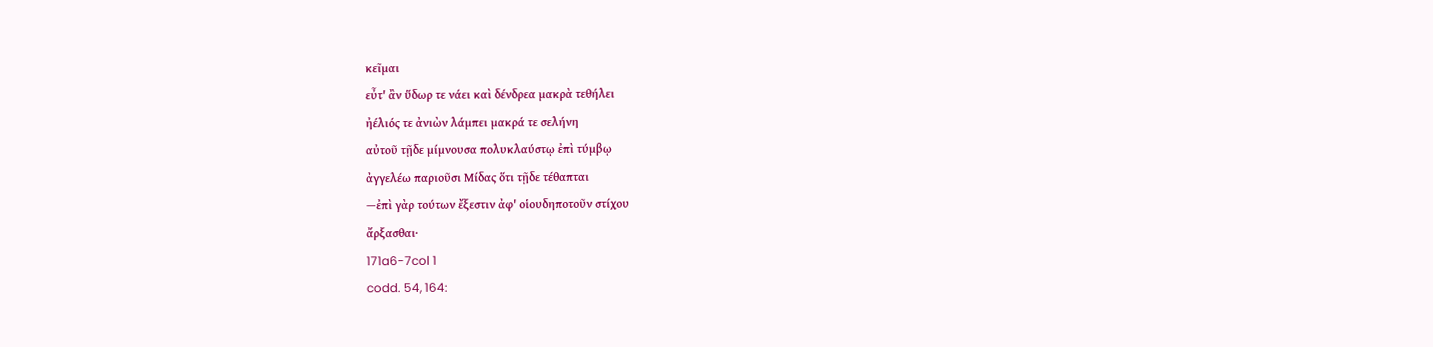κεῖμαι
εὖτ' ἂν ὕδωρ τε νάει καὶ δένδρεα μακρὰ τεθήλει
ἠέλιός τε ἀνιὼν λάμπει μακρά τε σελήνη
αὐτοῦ τῇδε μίμνουσα πολυκλαύστῳ ἐπὶ τύμβῳ
ἀγγελέω παριοῦσι Μίδας ὅτι τῇδε τέθαπται
—ἐπὶ γὰρ τούτων ἔξεστιν ἀφ' οἱουδηποτοῦν στίχου
ἄρξασθαι·
171a6-7col 1
codd. 54, 164: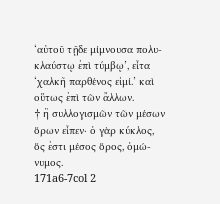‘αὐτοῦ τῇδε μίμνουσα πολυ-
κλαύστῳ ἐπὶ τύμβῳ’, εἶτα
‘χαλκῆ παρθένος εἰμί.’ καὶ
οὕτως ἐπὶ τῶν ἄλλων.
† ἢ συλλογισμῶν τῶν μέσων
ὅρων εἶπεν· ὁ γὰρ κύκλος,
ὅς ἐστι μέσος ὅρος, ὁμώ-
νυμος.
171a6-7col 2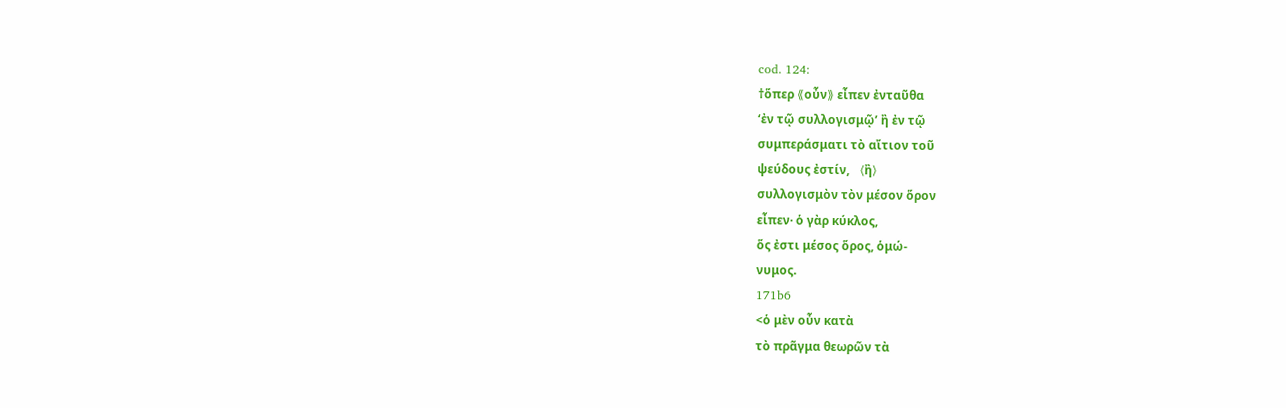cod. 124:
†ὅπερ ⟪οὖν⟫ εἶπεν ἐνταῦθα
‘ἐν τῷ συλλογισμῷ’ ἢ ἐν τῷ
συμπεράσματι τὸ αἴτιον τοῦ
ψεύδους ἐστίν, 〈ἢ〉
συλλογισμὸν τὸν μέσον ὅρον
εἶπεν· ὁ γὰρ κύκλος,
ὅς ἐστι μέσος ὅρος, ὁμώ-
νυμος.
171b6
<ὁ μὲν οὖν κατὰ
τὸ πρᾶγμα θεωρῶν τὰ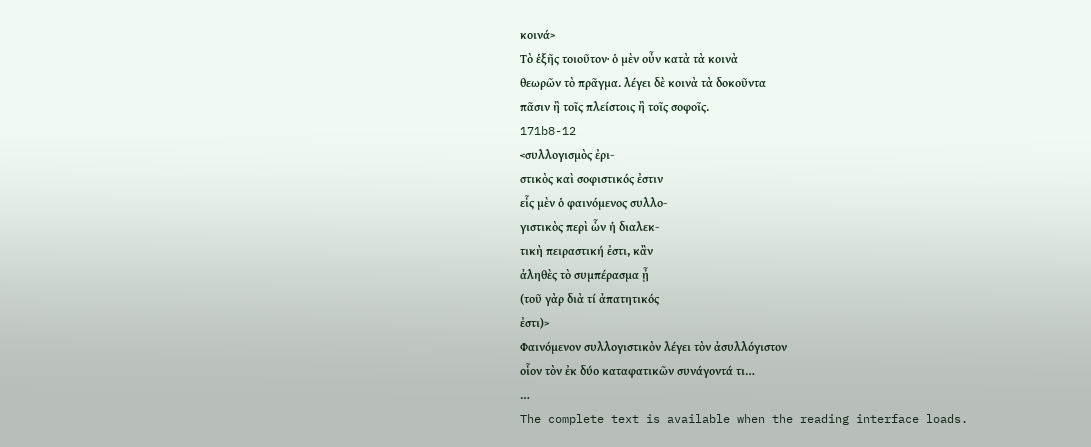κοινά>
Τὸ ἑξῆς τοιοῦτον· ὁ μὲν οὖν κατὰ τὰ κοινὰ
θεωρῶν τὸ πρᾶγμα. λέγει δὲ κοινὰ τὰ δοκοῦντα
πᾶσιν ἢ τοῖς πλείστοις ἢ τοῖς σοφοῖς.
171b8-12
<συλλογισμὸς ἐρι-
στικὸς καὶ σοφιστικός ἐστιν
εἷς μὲν ὁ φαινόμενος συλλο-
γιστικὸς περὶ ὧν ἡ διαλεκ-
τικὴ πειραστική ἐστι, κἂν
ἀληθὲς τὸ συμπέρασμα ᾖ
(τοῦ γὰρ διὰ τί ἀπατητικός
ἐστι)>
Φαινόμενον συλλογιστικὸν λέγει τὸν ἀσυλλόγιστον
οἷον τὸν ἐκ δύο καταφατικῶν συνάγοντά τι…
…
The complete text is available when the reading interface loads.